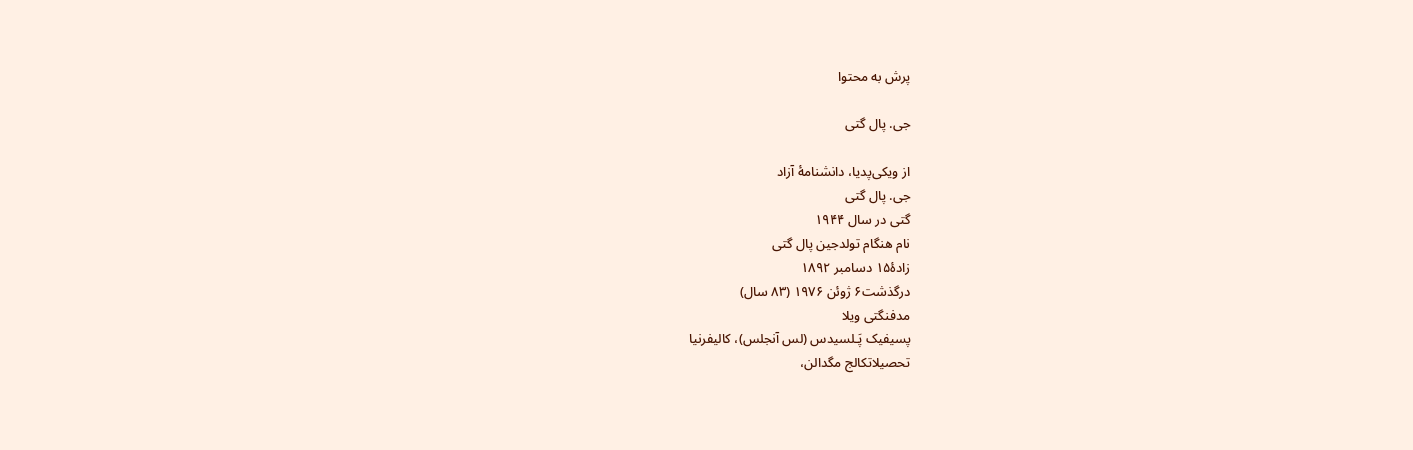پرش به محتوا

جی. پال گتی

از ویکی‌پدیا، دانشنامهٔ آزاد
جی. پال گتی
گتی در سال ۱۹۴۴
نام هنگام تولدجین پال گتی
زادهٔ۱۵ دسامبر ۱۸۹۲
درگذشت۶ ژوئن ۱۹۷۶ (۸۳ سال)
مدفنگتی ویلا
پسیفیک پَـلسیدس (لس آنجلس)، کالیفرنیا
تحصیلاتکالج مگدالن،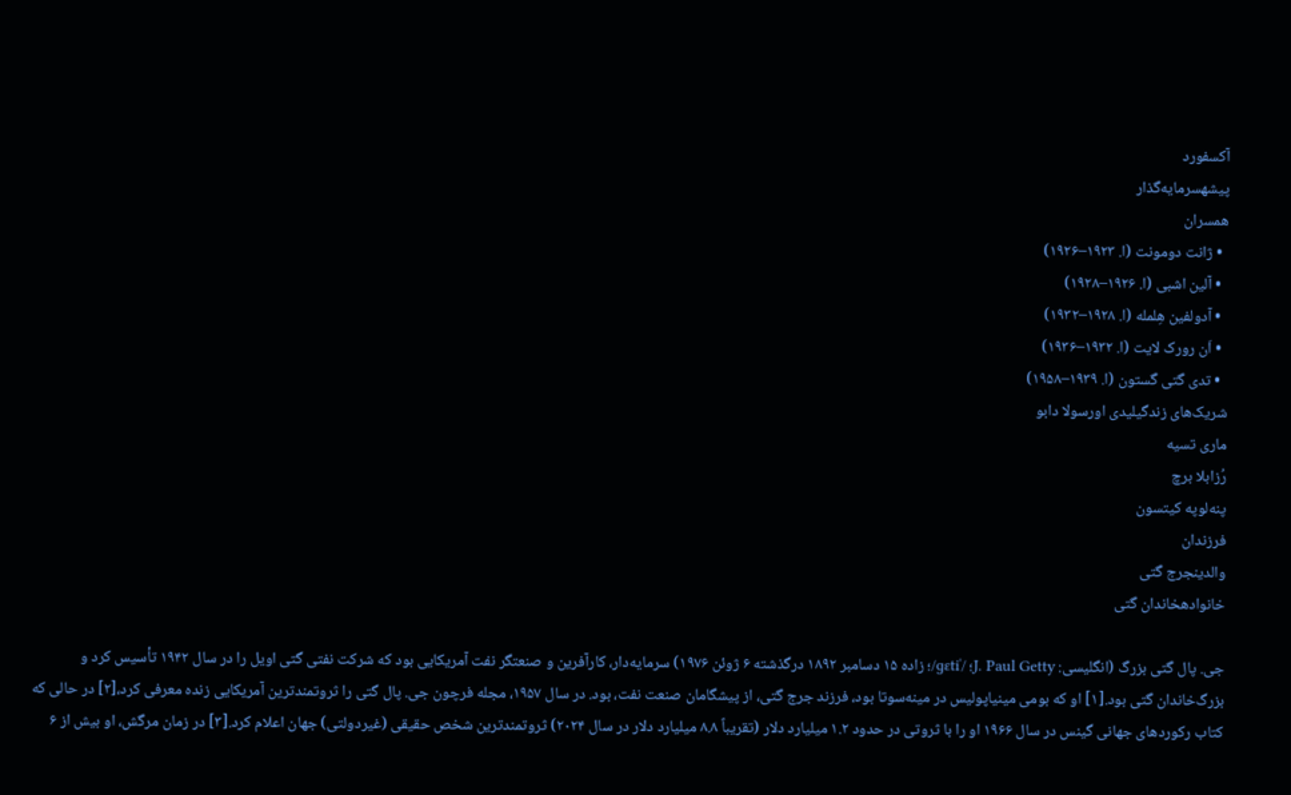آکسفورد
پیشهسرمایه‌گذار
همسران
  • ژانت دومونت (ا. ۱۹۲۳–۱۹۲۶)
  • آلین اشبی (ا. ۱۹۲۶–۱۹۲۸)
  • آدولفین هِلمله (ا. ۱۹۲۸–۱۹۳۲)
  • اَن رورک لایت (ا. ۱۹۳۲–۱۹۳۶)
  • تدی گتی گستون (ا. ۱۹۳۹–۱۹۵۸)
شریک‌های زندگیلیدی اورسولا دابو
ماری تسیه
رُزابلا برچ
پنه‌لوپه کیتسون
فرزندان
والدینجرج گتی
خانوادهخاندان گتی

جی. پال گتی بزرگ (انگلیسی: J. Paul Getty؛ /ˈɡɛti/؛ زاده ۱۵ دسامبر ۱۸۹۲ درگذشته ۶ ژوئن ۱۹۷۶) سرمایه‌دار، کارآفرین و صنعتگر نفت آمریکایی بود که شرکت نفتی گتی اویل را در سال ۱۹۴۲ تأسیس کرد و بزرگ‌خاندان گتی بود.[۱] او که بومی مینیاپولیس در مینه‌سوتا بود، فرزند جرج گتی، از پیشگامان صنعت نفت، بود. در سال ۱۹۵۷، مجله فرچون جی. پال گتی را ثروتمندترین آمریکایی زنده معرفی کرد،[۲] در حالی که کتاب رکوردهای جهانی گینس در سال ۱۹۶۶ او را با ثروتی در حدود ۱.۲ میلیارد دلار (تقریباً ۸.۸ میلیارد دلار در سال ۲۰۲۴) ثروتمندترین شخص حقیقی (غیردولتی) جهان اعلام کرد.[۳] در زمان مرگش، او بیش از ۶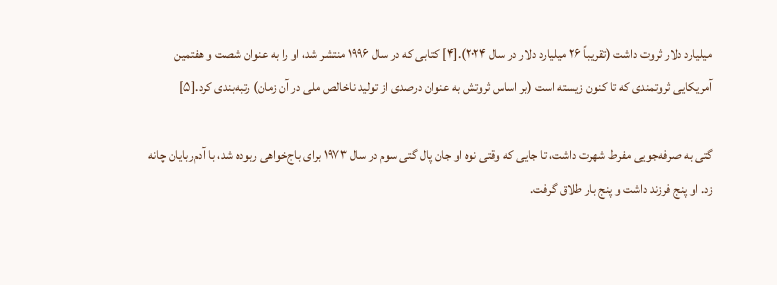میلیارد دلار ثروت داشت (تقریباً ۲۶ میلیارد دلار در سال ۲۰۲۴).[۴] کتابی که در سال ۱۹۹۶ منتشر شد، او را به عنوان شصت و هفتمین آمریکایی ثروتمندی که تا کنون زیسته است (بر اساس ثروتش به عنوان درصدی از تولید ناخالص ملی در آن زمان) رتبه‌بندی کرد.[۵]

گتی به صرفه‌جویی مفرط شهرت داشت، تا جایی که وقتی نوه او جان پال گتی سوم در سال ۱۹۷۳ برای باج‌خواهی ربوده شد، با آدم‌ربایان چانه زد. او پنج فرزند داشت و پنج بار طلاق گرفت.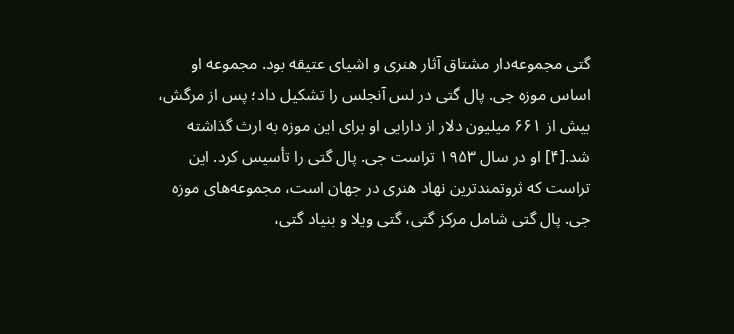گتی مجموعه‌دار مشتاق آثار هنری و اشیای عتیقه بود. مجموعه او اساس موزه جی. پال گتی در لس آنجلس را تشکیل داد؛ پس از مرگش، بیش از ۶۶۱ میلیون دلار از دارایی او برای این موزه به ارث گذاشته شد.[۴] او در سال ۱۹۵۳ تراست جی. پال گتی را تأسیس کرد. این تراست که ثروتمندترین نهاد هنری در جهان است، مجموعه‌های موزه جی. پال گتی شامل مرکز گتی، گتی ویلا و بنیاد گتی،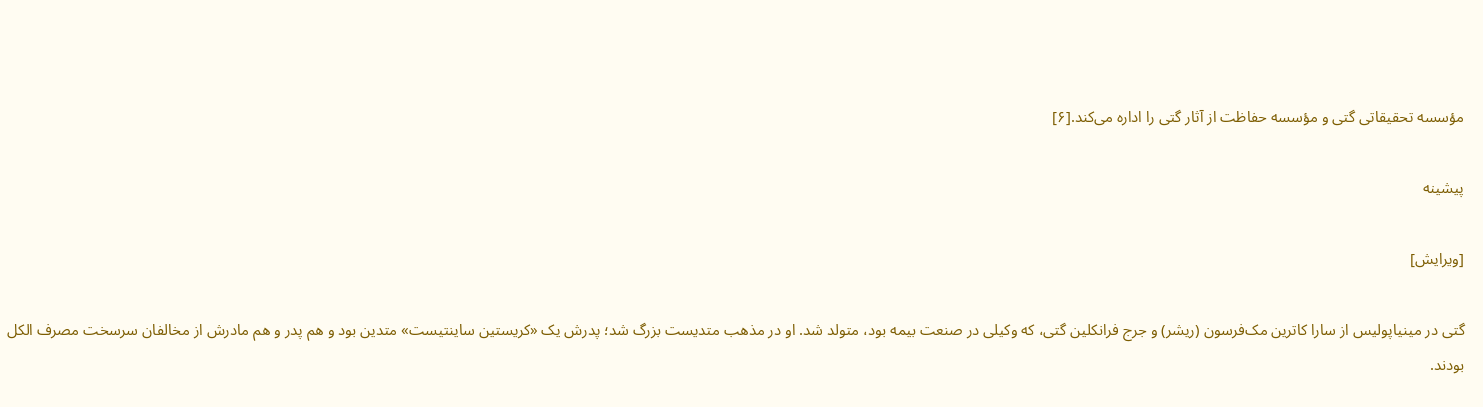مؤسسه تحقیقاتی گتی و مؤسسه حفاظت از آثار گتی را اداره می‌کند.[۶]

پیشینه

[ویرایش]

گتی در مینیاپولیس از سارا کاترین مک‌فرسون (ریشر) و جرج فرانکلین گتی، که وکیلی در صنعت بیمه بود، متولد شد. او در مذهب متدیست بزرگ شد؛ پدرش یک «کریستین ساینتیست» متدین بود و هم پدر و هم مادرش از مخالفان سرسخت مصرف الکل بودند.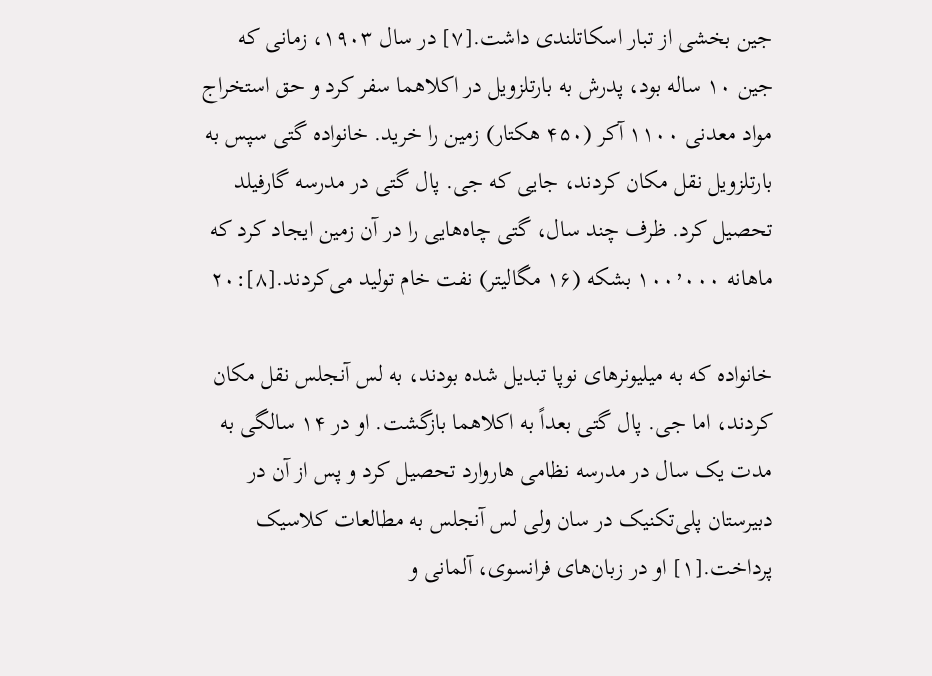جین بخشی از تبار اسکاتلندی داشت.[۷] در سال ۱۹۰۳، زمانی که جین ۱۰ ساله بود، پدرش به بارتلزویل در اکلاهما سفر کرد و حق استخراج مواد معدنی ۱۱۰۰ آکر (۴۵۰ هکتار) زمین را خرید. خانواده گتی سپس به بارتلزویل نقل مکان کردند، جایی که جی. پال گتی در مدرسه گارفیلد تحصیل کرد. ظرف چند سال، گتی چاه‌هایی را در آن زمین ایجاد کرد که ماهانه ۱۰۰٬۰۰۰ بشکه (۱۶ مگالیتر) نفت خام تولید می‌کردند.[۸]:۲۰

خانواده که به میلیونرهای نوپا تبدیل شده بودند، به لس آنجلس نقل مکان کردند، اما جی. پال گتی بعداً به اکلاهما بازگشت. او در ۱۴ سالگی به مدت یک سال در مدرسه نظامی هاروارد تحصیل کرد و پس از آن در دبیرستان پلی‌تکنیک در سان ولی لس آنجلس به مطالعات کلاسیک پرداخت.[۱] او در زبان‌های فرانسوی، آلمانی و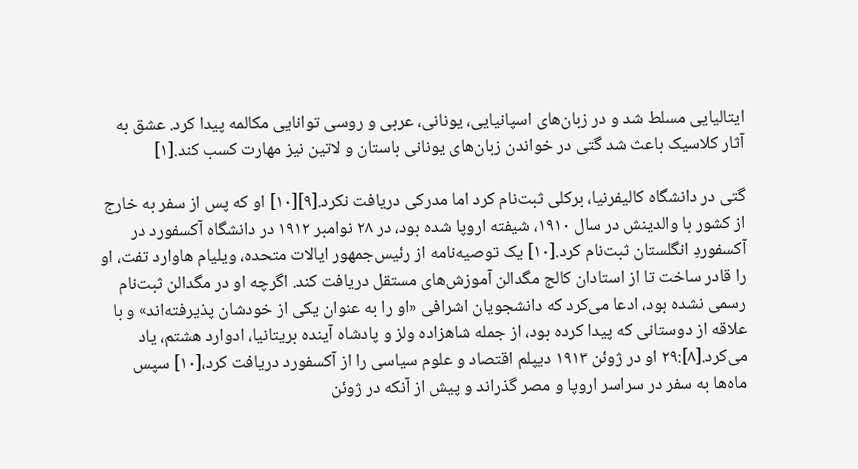ایتالیایی مسلط شد و در زبان‌های اسپانیایی، یونانی، عربی و روسی توانایی مکالمه پیدا کرد. عشق به آثار کلاسیک باعث شد گتی در خواندن زبان‌های یونانی باستان و لاتین نیز مهارت کسب کند.[۱]

گتی در دانشگاه کالیفرنیا، برکلی ثبت‌نام کرد اما مدرکی دریافت نکرد.[۹][۱۰] او که پس از سفر به خارج از کشور با والدینش در سال ۱۹۱۰، شیفته اروپا شده بود، در ۲۸ نوامبر ۱۹۱۲ در دانشگاه آکسفورد در آکسفوردِ انگلستان ثبت‌نام کرد.[۱۰] یک توصیه‌نامه از رئیس‌جمهور ایالات متحده، ویلیام هاوارد تفت، او را قادر ساخت تا از استادان کالج مگدالن آموزش‌های مستقل دریافت کند. اگرچه او در مگدالن ثبت‌نام رسمی نشده بود، ادعا می‌کرد که دانشجویان اشرافی «او را به عنوان یکی از خودشان پذیرفته‌اند» و با علاقه از دوستانی که پیدا کرده بود، از جمله شاهزاده ولز و پادشاه آینده بریتانیا، ادوارد هشتم، یاد می‌کرد.[۸]:۲۹ او در ژوئن ۱۹۱۳ دیپلم اقتصاد و علوم سیاسی را از آکسفورد دریافت کرد،[۱۰] سپس ماه‌ها به سفر در سراسر اروپا و مصر گذراند و پیش از آنکه در ژوئن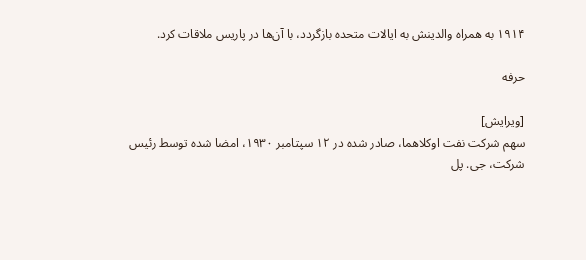۱۹۱۴ به همراه والدینش به ایالات متحده بازگردد، با آن‌ها در پاریس ملاقات کرد.

حرفه

[ویرایش]
سهم شرکت نفت اوکلاهما، صادر شده در ۱۲ سپتامبر ۱۹۳۰، امضا شده توسط رئیس شرکت، جی. پل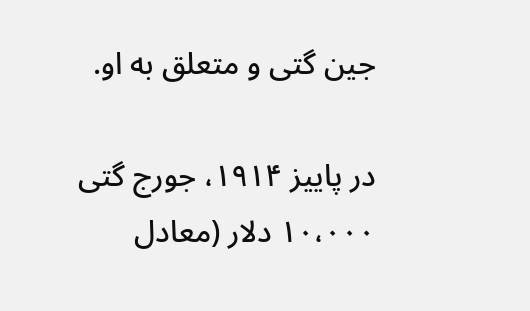جین گتی و متعلق به او.

در پاییز ۱۹۱۴، جورج گتی ۱۰،۰۰۰ دلار (معادل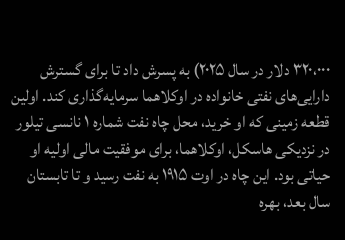۳۲۰،۰۰۰ دلار در سال ۲۰۲۵) به پسرش داد تا برای گسترش دارایی‌های نفتی خانواده در اوکلاهما سرمایه‌گذاری کند. اولین قطعه زمینی که او خرید، محل چاه نفت شماره ۱ نانسی تیلور در نزدیکی هاسکل، اوکلاهما، برای موفقیت مالی اولیه او حیاتی بود. این چاه در اوت ۱۹۱۵ به نفت رسید و تا تابستان سال بعد، بهره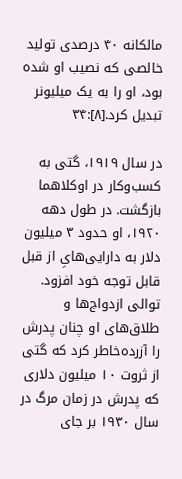مالکانه ۴۰ درصدی تولید خالصی که نصیب او شده بود، او را به یک میلیونر تبدیل کرد.[۸]:۳۴

در سال ۱۹۱۹، گتی به کسب‌وکار در اوکلاهما بازگشت. در طول دهه ۱۹۲۰، او حدود ۳ میلیون دلار به دارایی‌هایِ از قبل قابل توجه خود افزود. توالی ازدواج‌ها و طلاق‌های او چنان پدرش را آزرده‌خاطر کرد که گتی از ثروت ۱۰ میلیون دلاری که پدرش در زمان مرگ در سال ۱۹۳۰ بر جای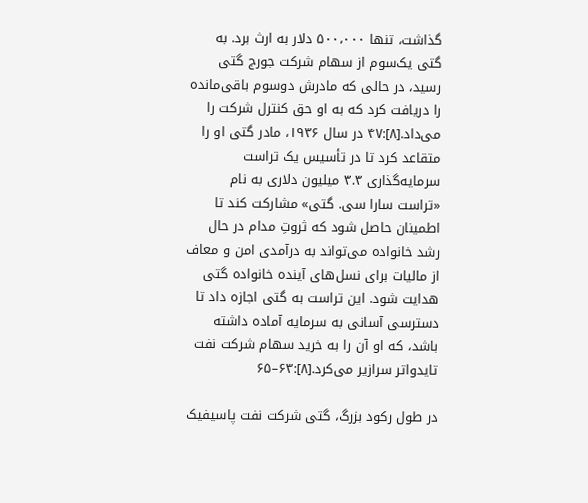گذاشت، تنها ۵۰۰،۰۰۰ دلار به ارث برد. به گتی یک‌سوم از سهام شرکت جورج گتی رسید، در حالی که مادرش دو‌سوم باقی‌مانده را دریافت کرد که به او حق کنترل شرکت را می‌داد.[۸]:۴۷ در سال ۱۹۳۶، مادر گتی او را متقاعد کرد تا در تأسیس یک تراست سرمایه‌گذاری ۳.۳ میلیون دلاری به نام «تراست سارا سی. گتی» مشارکت کند تا اطمینان حاصل شود که ثروتِ مدام در حال رشد خانواده می‌تواند به درآمدی امن و معاف از مالیات برای نسل‌های آینده خانواده گتی هدایت شود. این تراست به گتی اجازه داد تا دسترسی آسانی به سرمایه آماده داشته باشد، که او آن را به خرید سهام شرکت نفت تایدواتر سرازیر می‌کرد.[۸]:۶۳–۶۵

در طول رکود بزرگ، گتی شرکت نفت پاسیفیک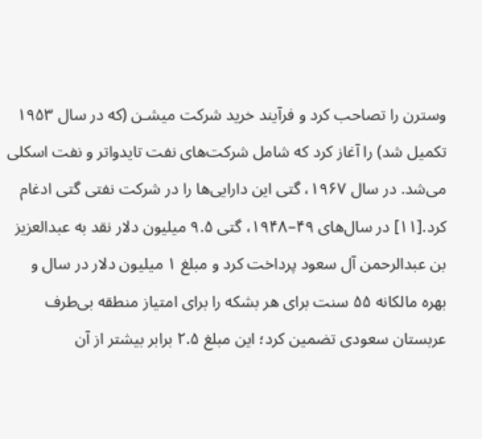وسترن را تصاحب کرد و فرآیند خرید شرکت میشـن (که در سال ۱۹۵۳ تکمیل شد) را آغاز کرد که شامل شرکت‌های نفت تایدواتر و نفت اسکلی می‌شد. در سال ۱۹۶۷، گتی این دارایی‌ها را در شرکت نفتی گتی ادغام کرد.[۱۱] در سال‌های ۴۹–۱۹۴۸، گتی ۹.۵ میلیون دلار نقد به عبدالعزیز بن عبدالرحمن آل سعود پرداخت کرد و مبلغ ۱ میلیون دلار در سال و بهره مالکانه ۵۵ سنت برای هر بشکه را برای امتیاز منطقه بی‌طرف عربستان سعودی تضمین کرد؛ این مبلغ ۲.۵ برابر بیشتر از آن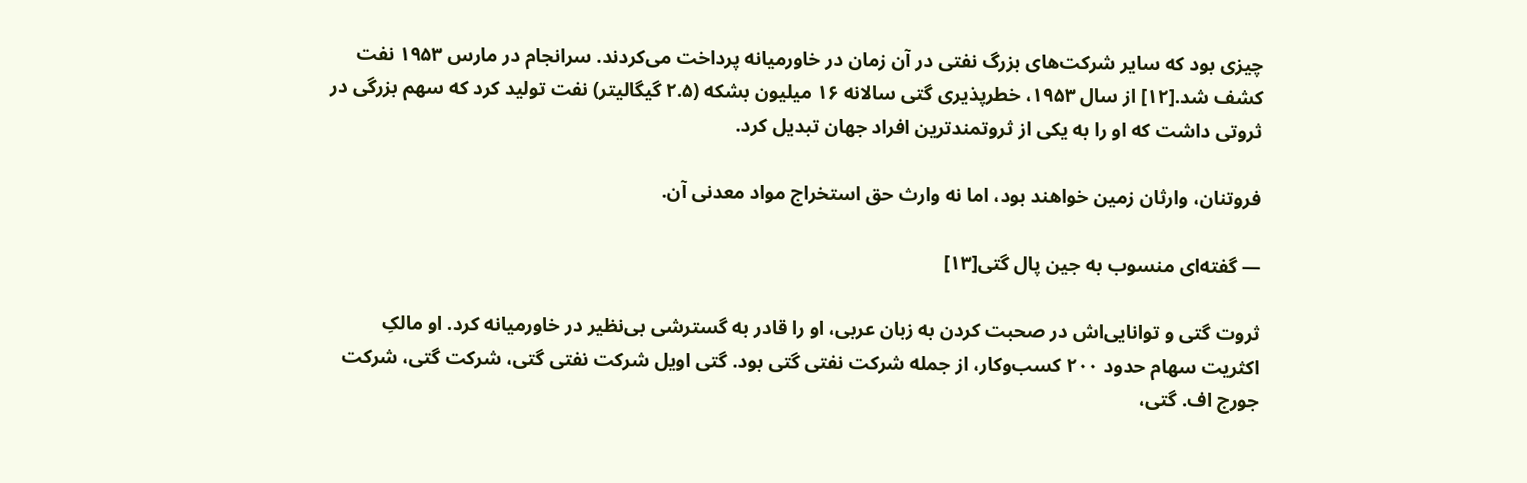چیزی بود که سایر شرکت‌های بزرگ نفتی در آن زمان در خاورمیانه پرداخت می‌کردند. سرانجام در مارس ۱۹۵۳ نفت کشف شد.[۱۲] از سال ۱۹۵۳، خطرپذیری گتی سالانه ۱۶ میلیون بشکه (۲.۵ گیگالیتر) نفت تولید کرد که سهم بزرگی در ثروتی داشت که او را به یکی از ثروتمندترین افراد جهان تبدیل کرد.

فروتنان، وارثان زمین خواهند بود، اما نه وارث حق استخراج مواد معدنی آن.

— گفته‌ای منسوب به جین پال گتی[۱۳]

ثروت گتی و توانایی‌اش در صحبت کردن به زبان عربی، او را قادر به گسترشی بی‌نظیر در خاورمیانه کرد. او مالکِ اکثریت سهام حدود ۲۰۰ کسب‌وکار، از جمله شرکت نفتی گتی بود. گتی اویل شرکت نفتی گتی، شرکت گتی، شرکت جورج اف. گتی،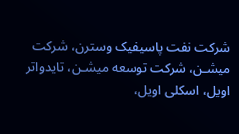شرکت نفت پاسیفیک وسترن، شرکت میشـن، شرکت توسعه میشـن، تایدواتر اویل، اسکلی اویل،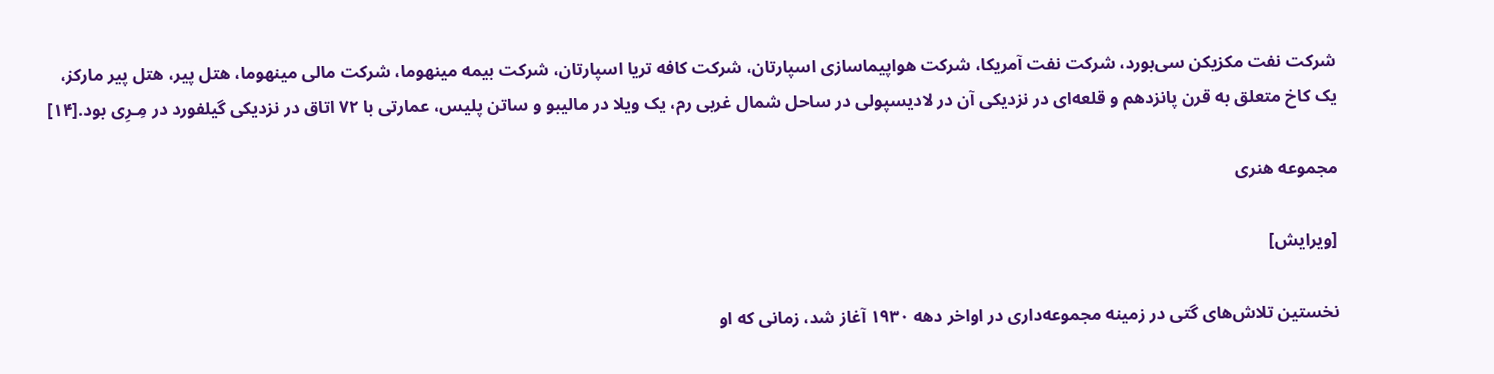شرکت نفت مکزیکن سی‌بورد، شرکت نفت آمریکا، شرکت هواپیماسازی اسپارتان، شرکت کافه تریا اسپارتان، شرکت بیمه مینهوما، شرکت مالی مینهوما، هتل پیر، هتل پیر مارکز، یک کاخ متعلق به قرن پانزدهم و قلعه‌ای در نزدیکی آن در لادیسپولی در ساحل شمال غربی رم، یک ویلا در مالیبو و ساتن پلیس، عمارتی با ۷۲ اتاق در نزدیکی گیلفورد در مِـرِی بود.[۱۴]

مجموعه هنری

[ویرایش]

نخستین تلاش‌های گتی در زمینه مجموعه‌داری در اواخر دهه ۱۹۳۰ آغاز شد، زمانی که او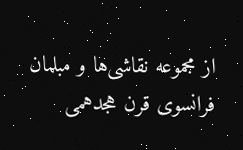از مجموعه نقاشی‌ها و مبلمان فرانسوی قرن هجدهمی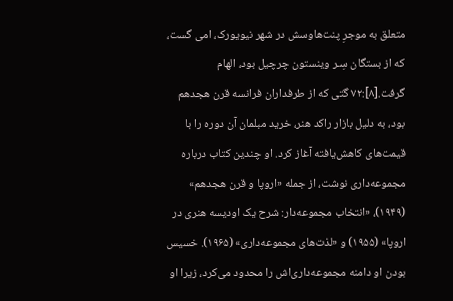متعلق به موجرِ پنت‌هاوسش در شهر نیویورک، امی گست، که از بستگان سِـر وینستون چرچیل بود، الهام گرفت.[۸]:۷۲ گتی که از طرفداران فرانسه قرن هجدهم بود، به دلیل بازار راکد هنر، خرید مبلمان آن دوره را با قیمت‌های کاهش‌یافته آغاز کرد. او چندین کتاب درباره مجموعه‌داری نوشت، از جمله «اروپا و قرن هجدهم» (۱۹۴۹)، «انتخاب مجموعه‌دار: شرح یک اودیسه هنری در اروپا» (۱۹۵۵) و «لذت‌های مجموعه‌داری» (۱۹۶۵). خسیس بودن او دامنه مجموعه‌داری‌اش را محدود می‌کرد، زیرا او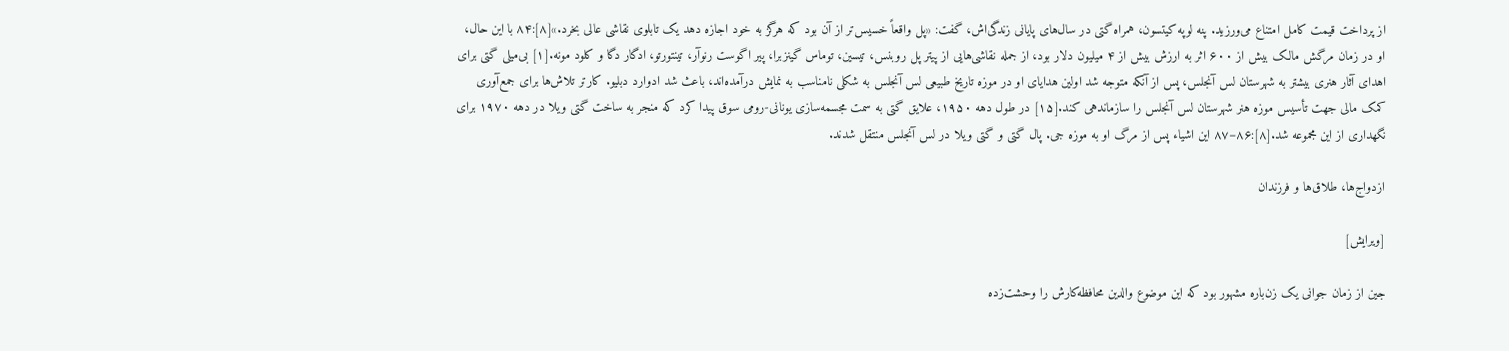از پرداخت قیمت کامل امتناع می‌ورزید. پنه لوپه کیتسون، همراه گتی در سال‌های پایانی زندگی‌اش، گفت: «پل واقعاً خسیس‌تر از آن بود که هرگز به خود اجازه دهد یک تابلوی نقاشی عالی بخرد.»[۸]:۸۴ با این حال، او در زمان مرگش مالک بیش از ۶۰۰ اثر به ارزش بیش از ۴ میلیون دلار بود، از جمله نقاشی‌هایی از پیتر پل روبنس، تیسین، توماس گینزبرا، پیر اگوست رنوآر، تینتورتو، ادگار دگا و کلود مونه.[۱] بی‌میلی گتی برای اهدای آثار هنری بیشتر به شهرستان لس آنجلس، پس از آنکه متوجه شد اولین هدایای او در موزه تاریخ طبیعی لس آنجلس به شکلی نامناسب به نمایش درآمده‌اند، باعث شد ادوارد دبلیو. کارتر تلاش‌ها برای جمع‌آوری کمک مالی جهت تأسیس موزه هنر شهرستان لس آنجلس را سازماندهی کند.[۱۵] در طول دهه ۱۹۵۰، علایق گتی به سمت مجسمه‌سازی یونانی-رومی سوق پیدا کرد که منجر به ساخت گتی ویلا در دهه ۱۹۷۰ برای نگهداری از این مجموعه شد.[۸]:۸۶–۸۷ این اشیاء پس از مرگ او به موزه جی. پال گتی و گتی ویلا در لس آنجلس منتقل شدند.

ازدواج‌ها، طلاق‌ها و فرزندان

[ویرایش]

جین از زمان جوانی یک زن‌باره مشهور بود که این موضوع والدین محافظه‌کارش را وحشت‌زده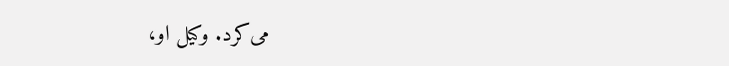می‌کرد. وکیل او،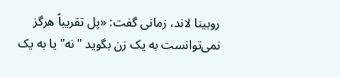روبینا لاند، زمانی گفت: «پل تقریباً هرگز نمی‌توانست به یک زن بگوید "نه" یا به یک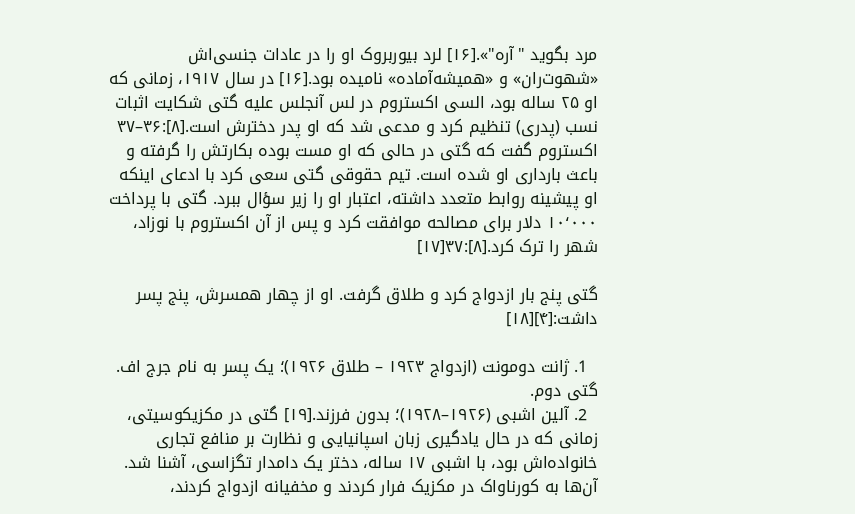مرد بگوید "آره"».[۱۶] لرد بیوربروک او را در عادات جنسی‌اش «شهوت‌ران» و «همیشه‌آماده» نامیده بود.[۱۶] در سال ۱۹۱۷، زمانی که او ۲۵ ساله بود، السی اکستروم در لس‌ آنجلس علیه گتی شکایت اثبات نسب (پدری) تنظیم کرد و مدعی شد که او پدر دخترش است.[۸]:۳۶–۳۷ اکستروم گفت که گتی در حالی که او مست بوده بکارتش را گرفته و باعث بارداری او شده است. تیم حقوقی گتی سعی کرد با ادعای اینکه او پیشینه روابط متعدد داشته، اعتبار او را زیر سؤال ببرد. گتی با پرداخت ۱۰٬۰۰۰ دلار برای مصالحه موافقت کرد و پس از آن اکستروم با نوزاد، شهر را ترک کرد.[۸]:۳۷[۱۷]

گتی پنج بار ازدواج کرد و طلاق گرفت. او از چهار همسرش، پنج پسر داشت:[۴][۱۸]

  1. ژانت دومونت (ازدواج ۱۹۲۳ – طلاق ۱۹۲۶)؛ یک پسر به نام جرج اف. گتی دوم.
  2. آلین اشبی (۱۹۲۶–۱۹۲۸)؛ بدون فرزند.[۱۹] گتی در مکزیکوسیتی، زمانی که در حال یادگیری زبان اسپانیایی و نظارت بر منافع تجاری خانواده‌اش بود، با اشبی ۱۷ ساله، دختر یک دامدار تگزاسی، آشنا شد. آن‌ها به کورناواک در مکزیک فرار کردند و مخفیانه ازدواج کردند،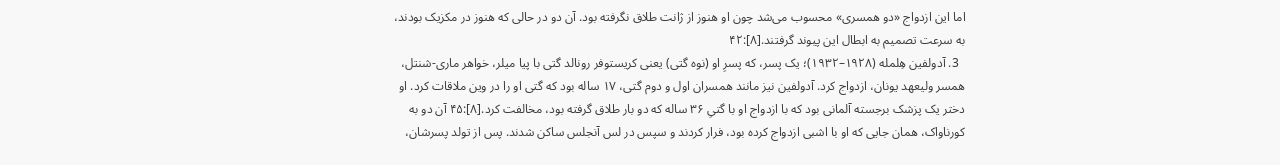اما این ازدواج «دو همسری» محسوب می‌شد چون او هنوز از ژانت طلاق نگرفته بود. آن دو در حالی که هنوز در مکزیک بودند، به سرعت تصمیم به ابطال این پیوند گرفتند.[۸]:۴۲
  3. آدولفین هِلمله (۱۹۲۸–۱۹۳۲)؛ یک پسر، که پسرِ او (نوه گتی) یعنی کریستوفر رونالد گتی با پیا میلر، خواهر ماری-شنتل، همسر ولیعهد یونان، ازدواج کرد. آدولفین نیز مانند همسران اول و دوم گتی، ۱۷ ساله بود که گتی او را در وین ملاقات کرد. او دختر یک پزشک برجسته آلمانی بود که با ازدواج او با گتیِ ۳۶ ساله که دو بار طلاق گرفته بود، مخالفت کرد.[۸]:۴۵ آن دو به کورناواک، همان جایی که او با اشبی ازدواج کرده بود، فرار کردند و سپس در لس‌ آنجلس ساکن شدند. پس از تولد پسرشان،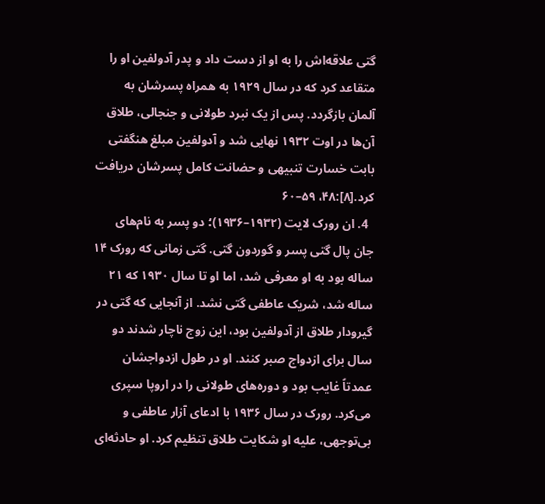گتی علاقه‌اش را به او از دست داد و پدر آدولفین او را متقاعد کرد که در سال ۱۹۲۹ به همراه پسرشان به آلمان بازگردد. پس از یک نبرد طولانی و جنجالی، طلاق آن‌ها در اوت ۱۹۳۲ نهایی شد و آدولفین مبلغ هنگفتی بابت خسارت تنبیهی و حضانت کامل پسرشان دریافت کرد.[۸]:۴۸، ۵۹–۶۰
  4. ان رورک لایت (۱۹۳۲–۱۹۳۶)؛ دو پسر به نام‌های جان پال گتی پسر و گوردون گتی. گتی زمانی که رورک ۱۴ ساله بود به او معرفی شد، اما او تا سال ۱۹۳۰ که ۲۱ ساله شد، شریک عاطفی گتی نشد. از آنجایی که گتی در گیرودار طلاق از آدولفین بود، این زوج ناچار شدند دو سال برای ازدواج صبر کنند. او در طول ازدواجشان عمدتاً غایب بود و دوره‌های طولانی را در اروپا سپری می‌کرد. رورک در سال ۱۹۳۶ با ادعای آزار عاطفی و بی‌توجهی، علیه او شکایت طلاق تنظیم کرد. او حادثه‌ای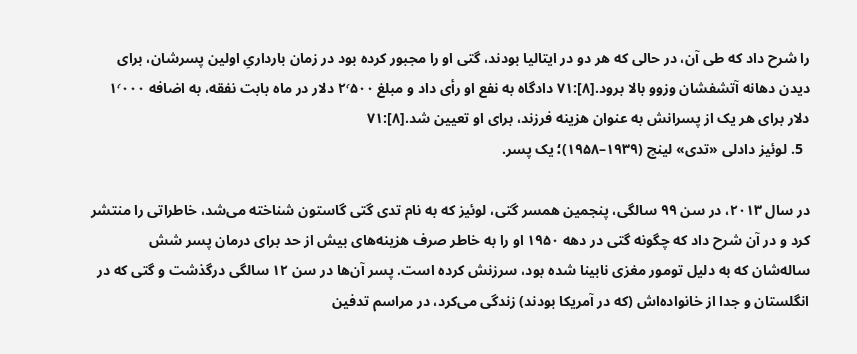را شرح داد که طی آن، در حالی که هر دو در ایتالیا بودند، گتی او را مجبور کرده بود در زمان بارداریِ اولین پسرشان، برای دیدن دهانه آتشفشان وزوو بالا برود.[۸]:۷۱ دادگاه به نفع او رأی داد و مبلغ ۲٬۵۰۰ دلار در ماه بابت نفقه، به اضافه ۱٬۰۰۰ دلار برای هر یک از پسرانش به عنوان هزینه فرزند، برای او تعیین شد.[۸]:۷۱
  5. لوئیز دادلی «تدی» لینچ (۱۹۳۹–۱۹۵۸)؛ یک پسر.

در سال ۲۰۱۳، در سن ۹۹ سالگی، پنجمین همسر گتی، لوئیز که به نام تدی گتی گاستون شناخته می‌شد، خاطراتی را منتشر کرد و در آن شرح داد که چگونه گتی در دهه ۱۹۵۰ او را به خاطر صرف هزینه‌های بیش از حد برای درمان پسر شش ساله‌شان که به دلیل تومور مغزی نابینا شده بود، سرزنش کرده است. پسر آن‌ها در سن ۱۲ سالگی درگذشت و گتی که در انگلستان و جدا از خانواده‌اش (که در آمریکا بودند) زندگی می‌کرد، در مراسم تدفین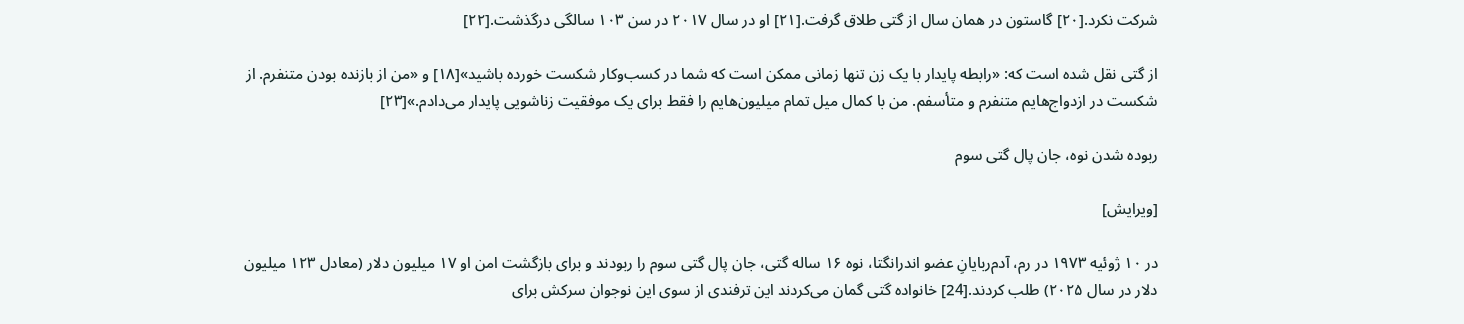شرکت نکرد.[۲۰] گاستون در همان سال از گتی طلاق گرفت.[۲۱] او در سال ۲۰۱۷ در سن ۱۰۳ سالگی درگذشت.[۲۲]

از گتی نقل شده است که: «رابطه پایدار با یک زن تنها زمانی ممکن است که شما در کسب‌وکار شکست خورده باشید»[۱۸] و «من از بازنده بودن متنفرم. از شکست در ازدواج‌هایم متنفرم و متأسفم. من با کمال میل تمام میلیون‌هایم را فقط برای یک موفقیت زناشویی پایدار می‌دادم.»[۲۳]

ربوده شدن نوه، جان پال گتی سوم

[ویرایش]

در ۱۰ ژوئیه ۱۹۷۳ در رم، آدم‌ربایانِ عضو اندرانگتا، نوه ۱۶ ساله گتی، جان پال گتی سوم را ربودند و برای بازگشت امن او ۱۷ میلیون دلار (معادل ۱۲۳ میلیون دلار در سال ۲۰۲۵) طلب کردند.[24] خانواده گتی گمان می‌کردند این ترفندی از سوی این نوجوان سرکش برای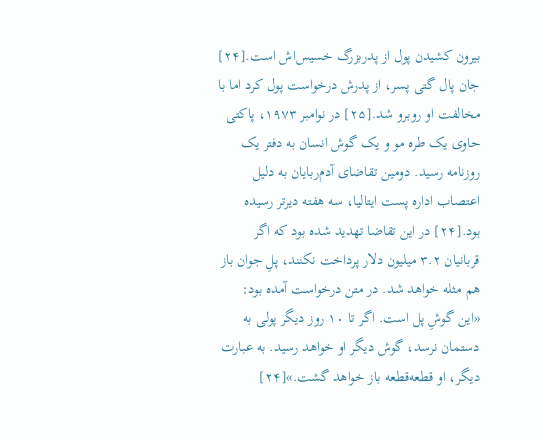بیرون کشیدن پول از پدربزرگ خسیس‌اش است.[۲۴] جان پال گتی پسر، از پدرش درخواست پول کرد اما با مخالفت او روبرو شد.[۲۵] در نوامبر ۱۹۷۳، پاکتی حاوی یک طره مو و یک گوش انسان به دفتر یک روزنامه رسید. دومین تقاضای آدم‌ربایان به دلیل اعتصاب اداره پست ایتالیا، سه هفته دیرتر رسیده بود.[۲۴] در این تقاضا تهدید شده بود که اگر قربانیان ۳.۲ میلیون دلار پرداخت نکنند، پلِ جوان باز هم مثله خواهد شد. در متن درخواست آمده بود: «این گوشِ پل است. اگر تا ۱۰ روز دیگر پولی به دستمان نرسد، گوش دیگر او خواهد رسید. به عبارت دیگر، او قطعه‌قطعه باز خواهد گشت.»[۲۴]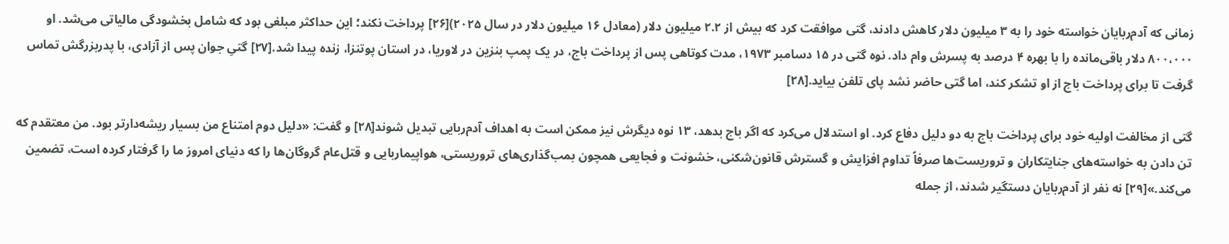زمانی که آدم‌ربایان خواسته خود را به ۳ میلیون دلار کاهش دادند، گتی موافقت کرد که بیش از ۲.۲ میلیون دلار (معادل ۱۶ میلیون دلار در سال ۲۰۲۵)[۲۶] پرداخت نکند؛ این حداکثر مبلغی بود که شامل بخشودگی مالیاتی می‌شد. او ۸۰۰،۰۰۰ دلار باقی‌مانده را با بهره ۴ درصد به پسرش وام داد. نوه گتی در ۱۵ دسامبر ۱۹۷۳، مدت کوتاهی پس از پرداخت باج، در یک پمپ بنزین در لاوریا، در استان پوتنزا، زنده پیدا شد.[۲۷] گتیِ جوان پس از آزادی، با پدربزرگش تماس گرفت تا برای پرداخت باج از او تشکر کند، اما گتی حاضر نشد پای تلفن بیاید.[۲۸]

گتی از مخالفت اولیه خود برای پرداخت باج به دو دلیل دفاع کرد. او استدلال می‌کرد که اگر باج بدهد، ۱۳ نوه دیگرش نیز ممکن است به اهداف آدم‌ربایی تبدیل شوند[۲۸] و گفت: «دلیل دوم امتناع من بسیار ریشه‌دارتر بود. من معتقدم که تن دادن به خواسته‌های جنایتکاران و تروریست‌ها صرفاً تداوم افزایش و گسترش قانون‌شکنی، خشونت و فجایعی همچون بمب‌گذاری‌های تروریستی، هواپیماربایی و قتل‌عام گروگان‌ها را که دنیای امروز ما را گرفتار کرده است، تضمین می‌کند.»[۲۹] نه نفر از آدم‌ربایان دستگیر شدند، از جمله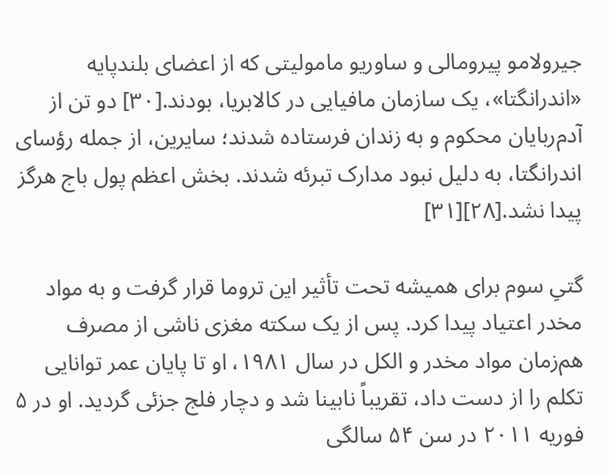جیرولامو پیرومالی و ساوریو مامولیتی که از اعضای بلندپایه «اندرانگتا»، یک سازمان مافیایی در کالابریا، بودند.[۳۰] دو تن از آدم‌ربایان محکوم و به زندان فرستاده شدند؛ سایرین، از جمله رؤسای اندرانگتا، به دلیل نبود مدارک تبرئه شدند. بخش اعظم پول باج هرگز پیدا نشد.[۲۸][۳۱]

گتیِ سوم برای همیشه تحت تأثیر این تروما قرار گرفت و به مواد مخدر اعتیاد پیدا کرد. پس از یک سکته مغزی ناشی از مصرف هم‌زمان مواد مخدر و الکل در سال ۱۹۸۱، او تا پایان عمر توانایی تکلم را از دست داد، تقریباً نابینا شد و دچار فلج جزئی گردید. او در ۵ فوریه ۲۰۱۱ در سن ۵۴ سالگی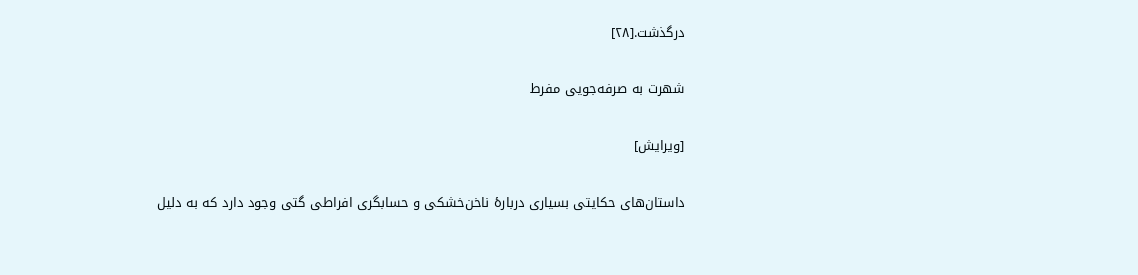درگذشت.[۲۸]

شهرت به صرفه‌جویی مفرط

[ویرایش]

داستان‌های حکایتی بسیاری دربارهٔ ناخن‌خشکی و حسابگری افراطی گتی وجود دارد که به دلیل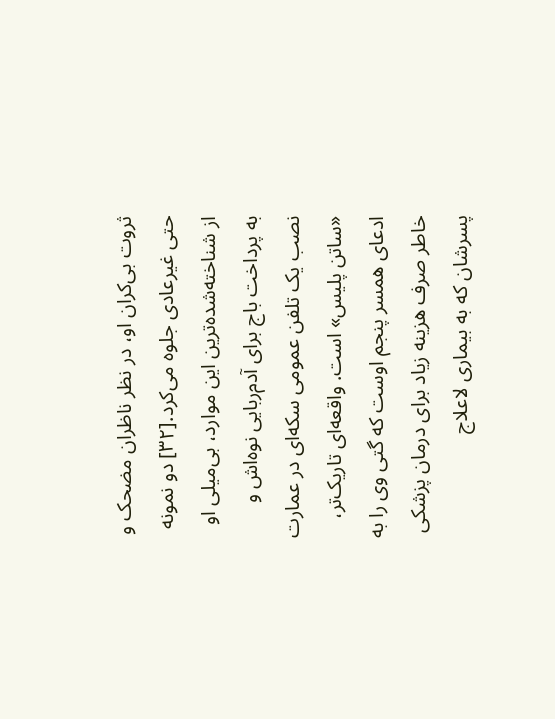ثروت بی‌کران او، در نظر ناظران مضحک و حتی غیرعادی جلوه می‌کرد.[۳۲] دو نمونه از شناخته‌شده‌ترین این موارد، بی‌میلی او به پرداخت باج برای آدم‌ربایی نوه‌اش و نصب یک تلفن عمومی سکه‌ای در عمارت «ساتن پلیس» است. واقعه‌ای تاریک‌تر، ادعای همسر پنجم اوست که گتی وی را به خاطر صرف هزینه زیاد برای درمان پزشکی پسرشان که به بیماری لاعلاج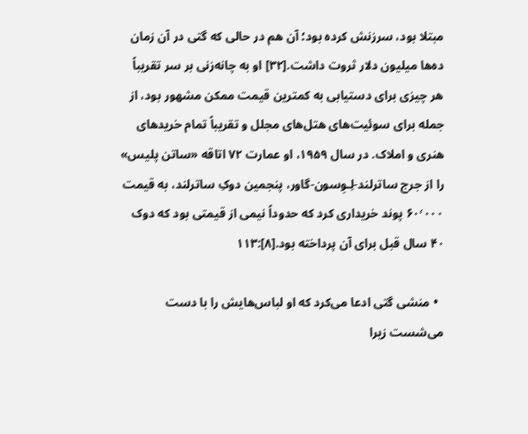مبتلا بود، سرزنش کرده بود؛ آن هم در حالی که گتی در آن زمان ده‌ها میلیون دلار ثروت داشت.[۳۲] او به چانه‌زنی بر سر تقریباً هر چیزی برای دستیابی به کمترین قیمت ممکن مشهور بود، از جمله برای سوئیت‌های هتل‌های مجلل و تقریباً تمام خریدهای هنری و املاک. در سال ۱۹۵۹، او عمارت ۷۲ اتاقه «ساتن پلیس» را از جرج ساترلند-لِـوِسون-گاور، پنجمین دوکِ ساترلند، به قیمت ۶۰٬۰۰۰ پوند خریداری کرد که حدوداً نیمی از قیمتی بود که دوک ۴۰ سال قبل برای آن پرداخته بود.[۸]:۱۱۳

  • منشی گتی ادعا می‌کرد که او لباس‌هایش را با دست می‌شست زیرا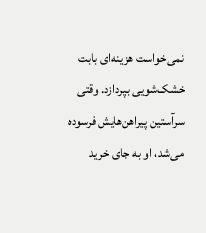نمی‌خواست هزینه‌ای بابت خشک‌شویی بپردازد. وقتی سرآستین پیراهن‌هایش فرسوده می‌شد، او به جای خرید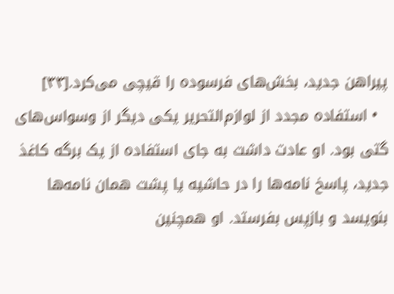پیراهن جدید، بخش‌های فرسوده را قیچی می‌کرد.[۳۳]
  • استفاده مجدد از لوازم‌التحریر یکی دیگر از وسواس‌های گتی بود. او عادت داشت به جای استفاده از یک برگه کاغذ جدید، پاسخ نامه‌ها را در حاشیه یا پشت همان نامه‌ها بنویسد و بازپس بفرستد. او همچنین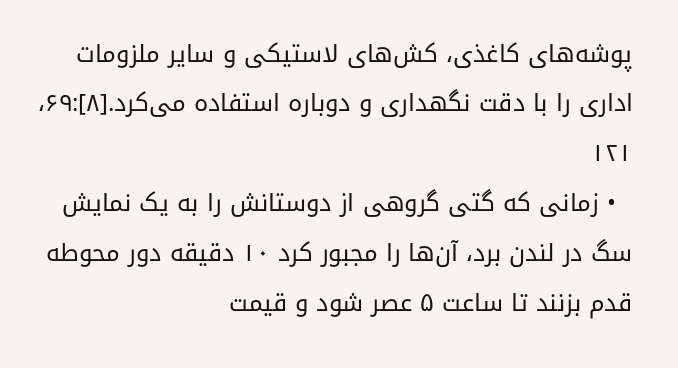پوشه‌های کاغذی، کش‌های لاستیکی و سایر ملزومات اداری را با دقت نگهداری و دوباره استفاده می‌کرد.[۸]:۶۹، ۱۲۱
  • زمانی که گتی گروهی از دوستانش را به یک نمایش سگ در لندن برد، آن‌ها را مجبور کرد ۱۰ دقیقه دور محوطه قدم بزنند تا ساعت ۵ عصر شود و قیمت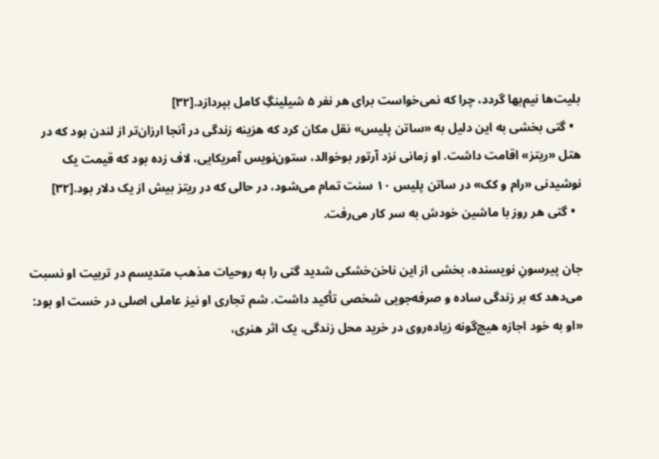بلیت‌ها نیم‌بها گردد، چرا که نمی‌خواست برای هر نفر ۵ شیلینگِ کامل بپردازد.[۳۲]
  • گتی بخشی به این دلیل به «ساتن پلیس» نقل مکان کرد که هزینه زندگی در آنجا ارزان‌تر از لندن بود که در هتل «ریتز» اقامت داشت. او زمانی نزد آرتور بوخوالد، ستون‌نویس آمریکایی، لاف زده بود که قیمت یک نوشیدنی «رام و کک» در ساتن پلیس ۱۰ سنت تمام می‌شود، در حالی که در ریتز بیش از یک دلار بود.[۳۲]
  • گتی هر روز با ماشین خودش به سر کار می‌رفت.

جان پیرسونِ نویسنده، بخشی از این ناخن‌خشکی شدید گتی را به روحیات مذهب متدیسم در تربیت او نسبت می‌دهد که بر زندگی ساده و صرفه‌جویی شخصی تأکید داشت. شم تجاری او نیز عاملی اصلی در خست او بود: «او به خود اجازه هیچ‌گونه زیاده‌روی در خرید محل زندگی، یک اثر هنری،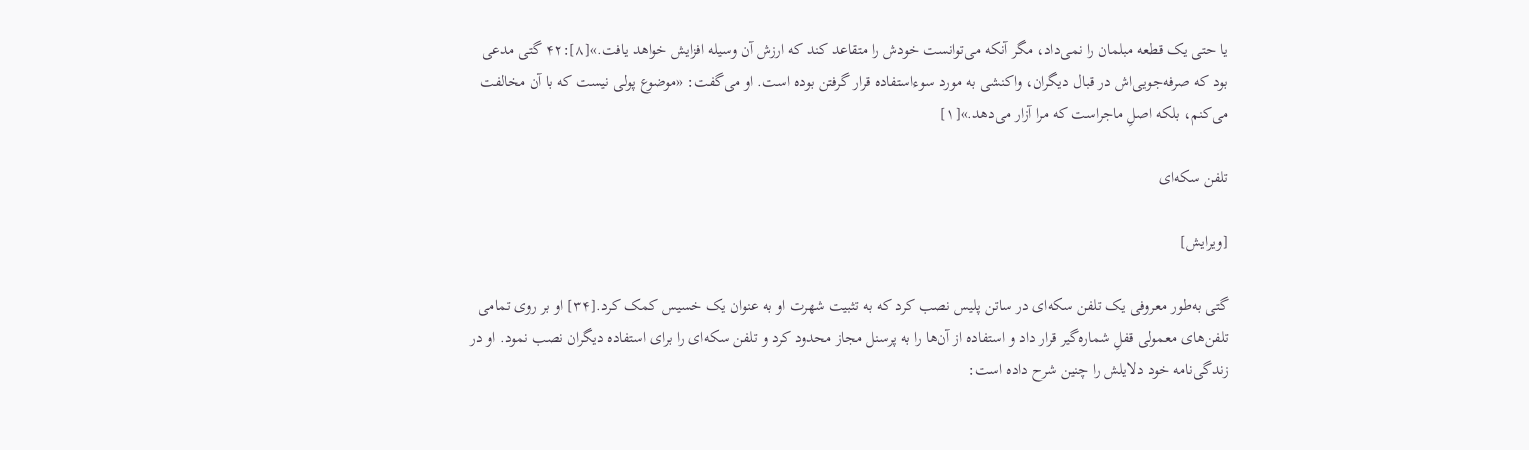یا حتی یک قطعه مبلمان را نمی‌داد، مگر آنکه می‌توانست خودش را متقاعد کند که ارزش آن وسیله افزایش خواهد یافت.»[۸]:۴۲ گتی مدعی بود که صرفه‌جویی‌اش در قبال دیگران، واکنشی به مورد سوءاستفاده قرار گرفتن بوده است. او می‌گفت: «موضوع پولی نیست که با آن مخالفت می‌کنم، بلکه اصلِ ماجراست که مرا آزار می‌دهد.»[۱]

تلفن سکه‌ای

[ویرایش]

گتی به‌طور معروفی یک تلفن سکه‌ای در ساتن پلیس نصب کرد که به تثبیت شهرت او به عنوان یک خسیس کمک کرد.[۳۴] او بر روی تمامی تلفن‌های معمولی قفلِ شماره‌گیر قرار داد و استفاده از آن‌ها را به پرسنل مجاز محدود کرد و تلفن سکه‌ای را برای استفاده دیگران نصب نمود. او در زندگی‌نامه خود دلایلش را چنین شرح داده است: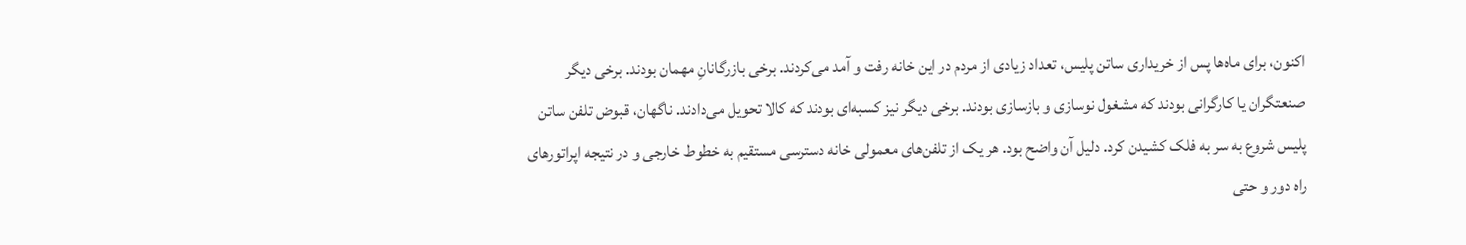اکنون، برای ماه‌ها پس از خریداری ساتن پلیس، تعداد زیادی از مردم در این خانه رفت و آمد می‌کردند. برخی بازرگانانِ مهمان بودند. برخی دیگر صنعتگران یا کارگرانی بودند که مشغول نوسازی و بازسازی بودند. برخی دیگر نیز کسبه‌ای بودند که کالا تحویل می‌دادند. ناگهان، قبوض تلفن ساتن پلیس شروع به سر به فلک کشیدن کرد. دلیل آن واضح بود. هر یک از تلفن‌های معمولی خانه دسترسی مستقیم به خطوط خارجی و در نتیجه اپراتورهای راه دور و حتی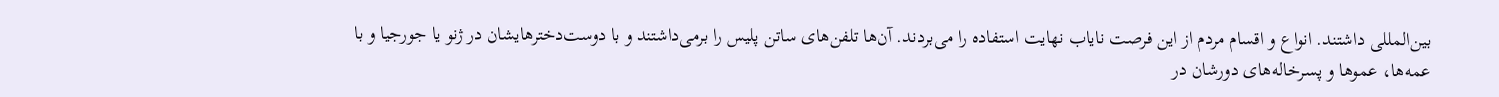بین‌المللی داشتند. انواع و اقسام مردم از این فرصت نایاب نهایت استفاده را می‌بردند. آن‌ها تلفن‌های ساتن پلیس را برمی‌داشتند و با دوست‌دخترهایشان در ژنو یا جورجیا و با عمه‌ها، عموها و پسرخاله‌های دورشان در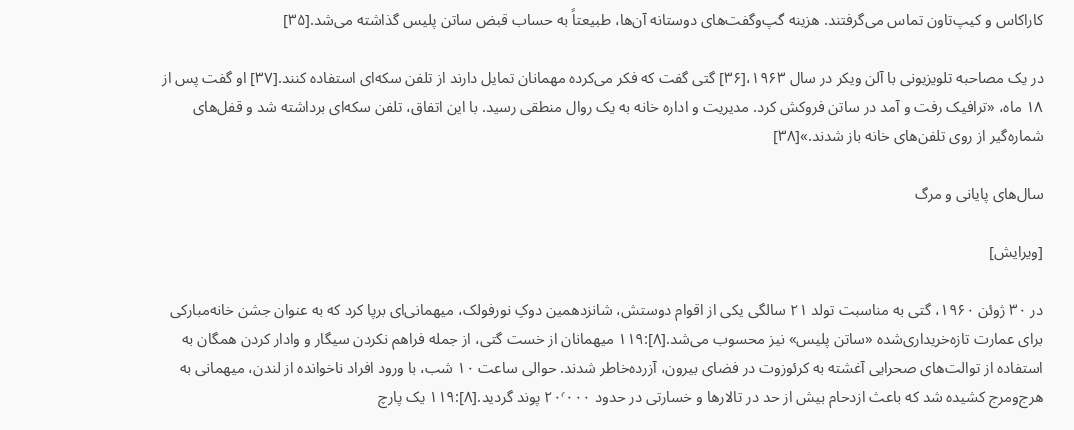کاراکاس و کیپ‌تاون تماس می‌گرفتند. هزینه گپ‌وگفت‌های دوستانه آن‌ها، طبیعتاً به حساب قبض ساتن پلیس گذاشته می‌شد.[۳۵]

در یک مصاحبه تلویزیونی با آلن ویکر در سال ۱۹۶۳،[۳۶] گتی گفت که فکر می‌کرده مهمانان تمایل دارند از تلفن سکه‌ای استفاده کنند.[۳۷] او گفت پس از ۱۸ ماه، «ترافیک رفت و آمد در ساتن فروکش کرد. مدیریت و اداره خانه به یک روال منطقی رسید. با این اتفاق، تلفن سکه‌ای برداشته شد و قفل‌های شماره‌گیر از روی تلفن‌های خانه باز شدند.»[۳۸]

سال‌های پایانی و مرگ

[ویرایش]

در ۳۰ ژوئن ۱۹۶۰، گتی به مناسبت تولد ۲۱ سالگی یکی از اقوام دوستش، شانزدهمین دوکِ نورفولک، میهمانی‌ای برپا کرد که به عنوان جشن خانه‌مبارکی برای عمارت تازه‌خریداری‌شده «ساتن پلیس» نیز محسوب می‌شد.[۸]:۱۱۹ میهمانان از خست گتی، از جمله فراهم نکردن سیگار و وادار کردن همگان به استفاده از توالت‌های صحرایی آغشته به کرئوزوت در فضای بیرون، آزرده‌خاطر شدند. حوالی ساعت ۱۰ شب، با ورود افراد ناخوانده از لندن، میهمانی به هرج‌ومرج کشیده شد که باعث ازدحام بیش از حد در تالارها و خسارتی در حدود ۲۰٬۰۰۰ پوند گردید.[۸]:۱۱۹ یک پارچ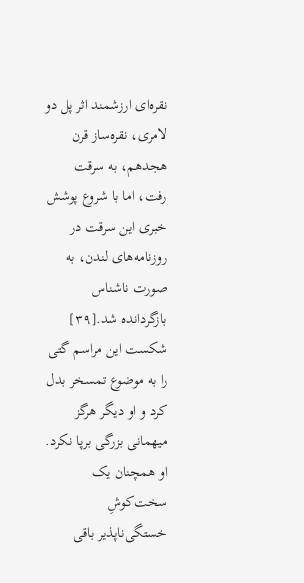نقره‌ای ارزشمند اثر پل دو لامری، نقره‌ساز قرن هجدهم، به سرقت رفت، اما با شروع پوشش خبری این سرقت در روزنامه‌های لندن، به صورت ناشناس بازگردانده شد.[۳۹] شکست این مراسم گتی را به موضوع تمسخر بدل کرد و او دیگر هرگز میهمانی بزرگی برپا نکرد. او همچنان یک سخت‌کوشِ خستگی‌ناپذیر باقی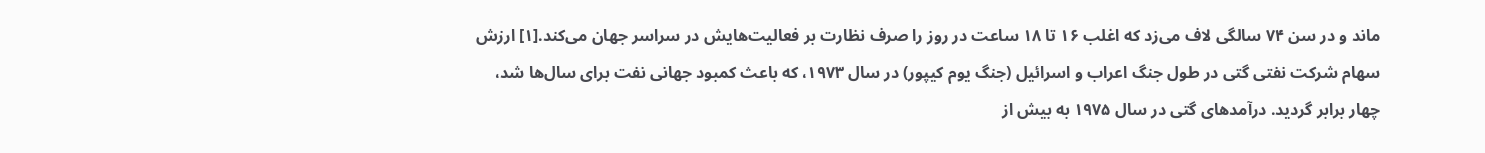ماند و در سن ۷۴ سالگی لاف می‌زد که اغلب ۱۶ تا ۱۸ ساعت در روز را صرف نظارت بر فعالیت‌هایش در سراسر جهان می‌کند.[۱] ارزش سهام شرکت نفتی گتی در طول جنگ اعراب و اسرائیل (جنگ یوم کیپور) در سال ۱۹۷۳، که باعث کمبود جهانی نفت برای سال‌ها شد، چهار برابر گردید. درآمدهای گتی در سال ۱۹۷۵ به بیش از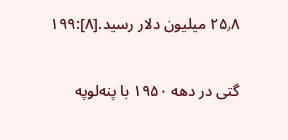۲۵٫۸ میلیون دلار رسید.[۸]:۱۹۹

گتی در دهه ۱۹۵۰ با پنه‌لوپه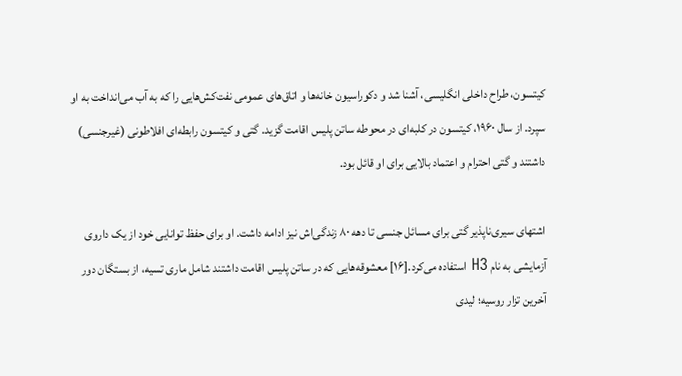کیتسون، طراح داخلی انگلیسی، آشنا شد و دکوراسیون خانه‌ها و اتاق‌های عمومی نفت‌کش‌هایی را که به آب می‌انداخت به او سپرد. از سال ۱۹۶۰، کیتسون در کلبه‌ای در محوطه ساتن پلیس اقامت گزید. گتی و کیتسون رابطه‌ای افلاطونی (غیرجنسی) داشتند و گتی احترام و اعتماد بالایی برای او قائل بود.

اشتهای سیری‌ناپذیر گتی برای مسائل جنسی تا دهه ۸۰ زندگی‌اش نیز ادامه داشت. او برای حفظ توانایی خود از یک داروی آزمایشی به نام H3 استفاده می‌کرد.[۱۶] معشوقه‌هایی که در ساتن پلیس اقامت داشتند شامل ماری تسیه، از بستگان دور آخرین تزار روسیه؛ لیدی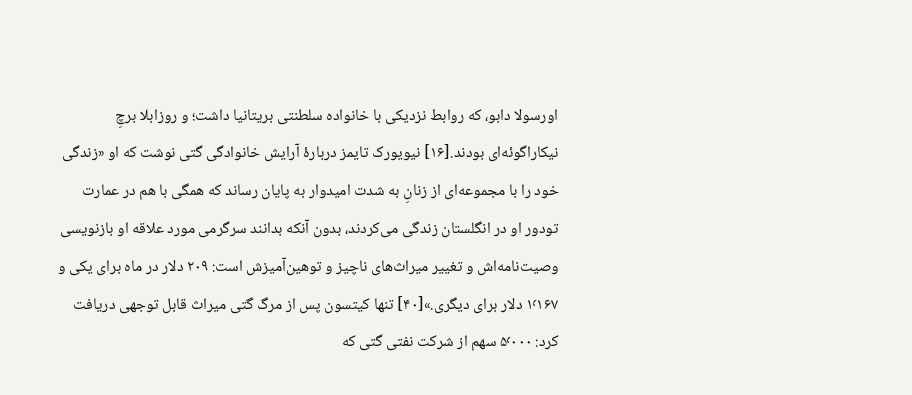اورسولا دابو، که روابط نزدیکی با خانواده سلطنتی بریتانیا داشت؛ و روزابلا برچِ نیکاراگوئه‌ای بودند.[۱۶] نیویورک تایمز دربارهٔ آرایش خانوادگی گتی نوشت که او «زندگی خود را با مجموعه‌ای از زنانِ به شدت امیدوار به پایان رساند که همگی با هم در عمارت تودور او در انگلستان زندگی می‌کردند، بدون آنکه بدانند سرگرمی مورد علاقه او بازنویسی وصیت‌نامه‌اش و تغییر میراث‌های ناچیز و توهین‌آمیزش است: ۲۰۹ دلار در ماه برای یکی و ۱٬۱۶۷ دلار برای دیگری.»[۴۰] تنها کیتسون پس از مرگ گتی میراث قابل توجهی دریافت کرد: ۵٬۰۰۰ سهم از شرکت نفتی گتی که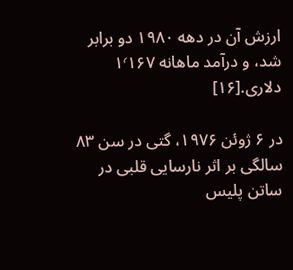ارزش آن در دهه ۱۹۸۰ دو برابر شد، و درآمد ماهانه ۱٬۱۶۷ دلاری.[۱۶]

در ۶ ژوئن ۱۹۷۶، گتی در سن ۸۳ سالگی بر اثر نارسایی قلبی در ساتن پلیس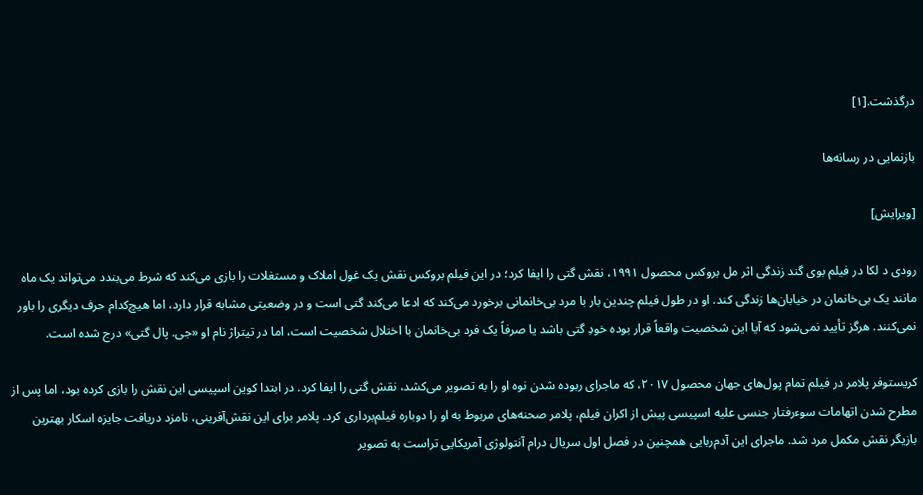درگذشت.[۱]

بازنمایی در رسانه‌ها

[ویرایش]

رودی د لکا در فیلم بوی گند زندگی اثر مل بروکس محصول ۱۹۹۱، نقش گتی را ایفا کرد؛ در این فیلم بروکس نقش یک غول املاک و مستغلات را بازی می‌کند که شرط می‌بندد می‌تواند یک ماه مانند یک بی‌خانمان در خیابان‌ها زندگی کند. او در طول فیلم چندین بار با مرد بی‌خانمانی برخورد می‌کند که ادعا می‌کند گتی است و در وضعیتی مشابه قرار دارد، اما هیچ‌کدام حرف دیگری را باور نمی‌کنند. هرگز تأیید نمی‌شود که آیا این شخصیت واقعاً قرار بوده خودِ گتی باشد یا صرفاً یک فرد بی‌خانمان با اختلال شخصیت است، اما در تیتراژ نام او «جی. پال گتی» درج شده است.

کریستوفر پلامر در فیلم تمام پول‌های جهان محصول ۲۰۱۷، که ماجرای ربوده شدن نوه او را به تصویر می‌کشد، نقش گتی را ایفا کرد. در ابتدا کوین اسپیسی این نقش را بازی کرده بود، اما پس از مطرح شدن اتهامات سوءرفتار جنسی علیه اسپیسی پیش از اکران فیلم، پلامر صحنه‌های مربوط به او را دوباره فیلم‌برداری کرد. پلامر برای این نقش‌آفرینی، نامزد دریافت جایزه اسکار بهترین بازیگر نقش مکمل مرد شد. ماجرای این آدم‌ربایی همچنین در فصل اول سریال درام آنتولوژی آمریکایی تراست به تصویر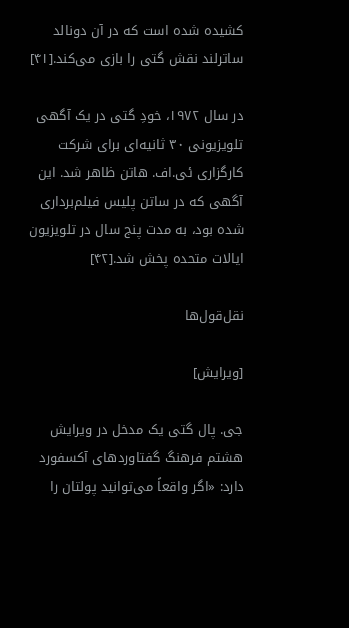کشیده شده است که در آن دونالد ساترلند نقش گتی را بازی می‌کند.[۴۱]

در سال ۱۹۷۲، خودِ گتی در یک آگهی تلویزیونی ۳۰ ثانیه‌ای برای شرکت کارگزاری ئی.اف. هاتن ظاهر شد. این آگهی که در ساتن پلیس فیلم‌برداری شده بود، به مدت پنج سال در تلویزیون ایالات متحده پخش شد.[۴۲]

نقل‌قول‌ها

[ویرایش]

جی. پال گتی یک مدخل در ویرایش هشتم فرهنگ گفتاوردهای آکسفورد دارد: «اگر واقعاً می‌توانید پولتان را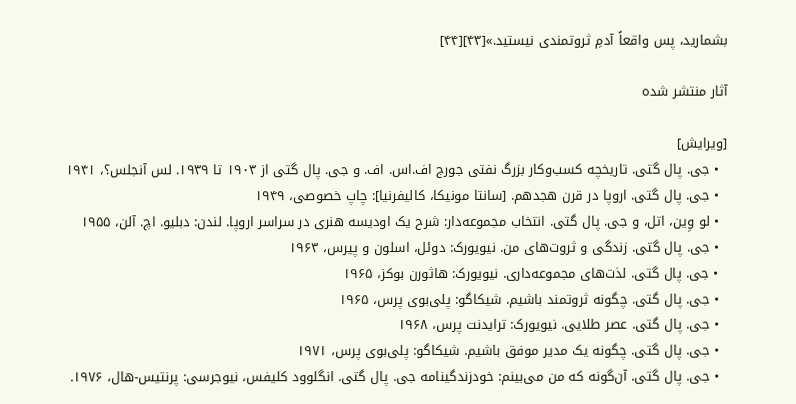بشمارید، پس واقعاً آدمِ ثروتمندی نیستید.»[۴۳][۴۴]

آثار منتشر شده

[ویرایش]
  • جی. پال گتی. تاریخچه کسب‌وکار بزرگ نفتی جورج اف.اس. اف. و جی. پال گتی از ۱۹۰۳ تا ۱۹۳۹. لس‌ آنجلس؟، ۱۹۴۱
  • جی. پال گتی. اروپا در قرن هجدهم. [سانتا مونیکا، کالیفرنیا]: چاپ خصوصی، ۱۹۴۹
  • لو وِین، اتل، و جی. پال گتی. انتخاب مجموعه‌دار: شرح یک اودیسه هنری در سراسر اروپا. لندن: دبلیو. اچ. آلن، ۱۹۵۵
  • جی. پال گتی. زندگی و ثروت‌های من. نیویورک: دوئل، اسلون و پیرس، ۱۹۶۳
  • جی. پال گتی. لذت‌های مجموعه‌داری. نیویورک: هاثورن بوکز، ۱۹۶۵
  • جی. پال گتی. چگونه ثروتمند باشیم. شیکاگو: پلی‌بوی پرس، ۱۹۶۵
  • جی. پال گتی. عصر طلایی. نیویورک: ترایدنت پرس، ۱۹۶۸
  • جی. پال گتی. چگونه یک مدیر موفق باشیم. شیکاگو: پلی‌بوی پرس، ۱۹۷۱
  • جی. پال گتی. آن‌گونه که من می‌بینم: خودزندگینامه جی. پال گتی. انگلوود کلیفس، نیوجرسی: پرنتیس‌-هال، ۱۹۷۶.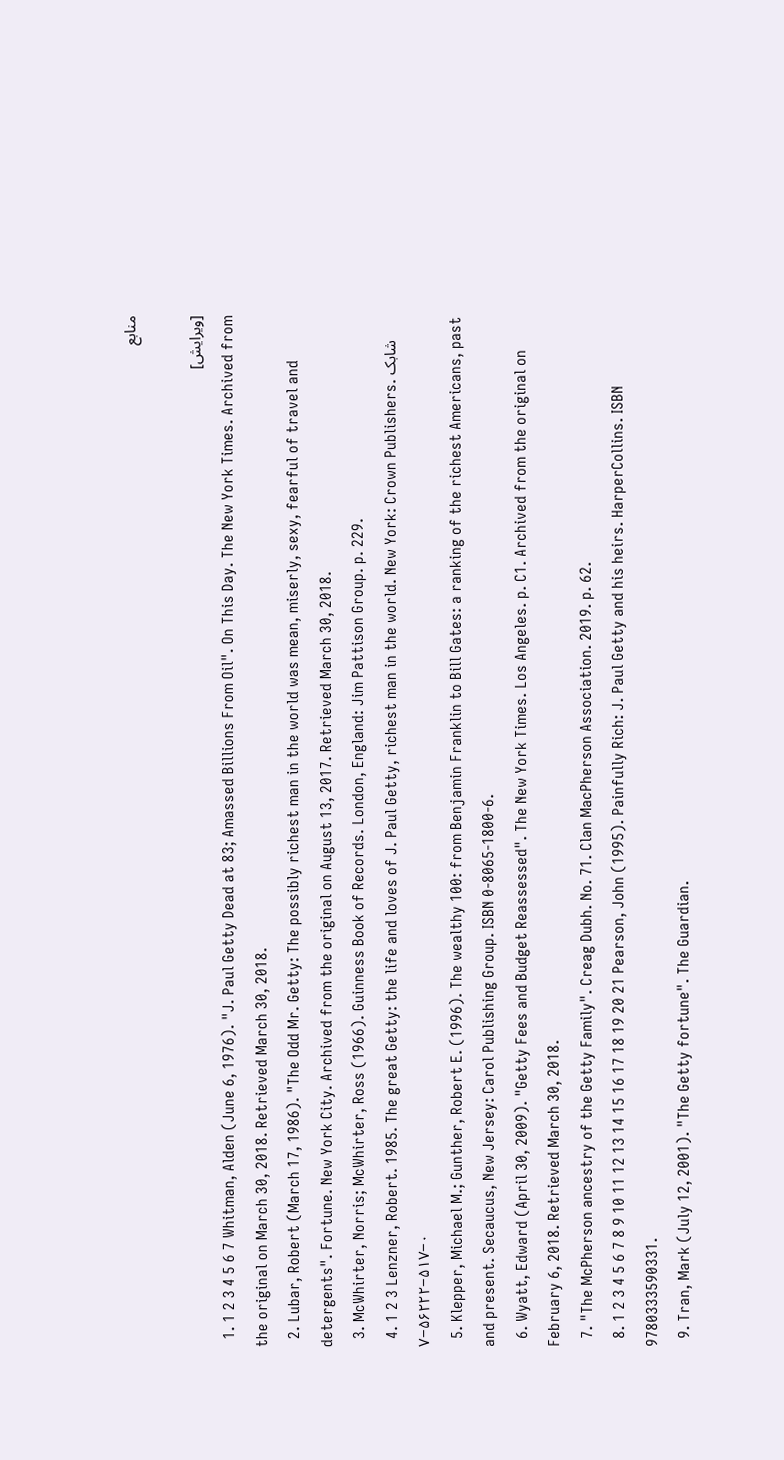منابع

[ویرایش]
  1. 1 2 3 4 5 6 7 Whitman, Alden (June 6, 1976). "J. Paul Getty Dead at 83; Amassed Billions From Oil". On This Day. The New York Times. Archived from the original on March 30, 2018. Retrieved March 30, 2018.
  2. Lubar, Robert (March 17, 1986). "The Odd Mr. Getty: The possibly richest man in the world was mean, miserly, sexy, fearful of travel and detergents". Fortune. New York City. Archived from the original on August 13, 2017. Retrieved March 30, 2018.
  3. McWhirter, Norris; McWhirter, Ross (1966). Guinness Book of Records. London, England: Jim Pattison Group. p. 229.
  4. 1 2 3 Lenzner, Robert. 1985. The great Getty: the life and loves of J. Paul Getty, richest man in the world. New York: Crown Publishers. شابک ۰−۵۱۷−۵۶۲۲۲−۷
  5. Klepper, Michael M.; Gunther, Robert E. (1996). The wealthy 100: from Benjamin Franklin to Bill Gates: a ranking of the richest Americans, past and present. Secaucus, New Jersey: Carol Publishing Group. ISBN 0-8065-1800-6.
  6. Wyatt, Edward (April 30, 2009). "Getty Fees and Budget Reassessed". The New York Times. Los Angeles. p. C1. Archived from the original on February 6, 2018. Retrieved March 30, 2018.
  7. "The McPherson ancestry of the Getty Family". Creag Dubh. No. 71. Clan MacPherson Association. 2019. p. 62.
  8. 1 2 3 4 5 6 7 8 9 10 11 12 13 14 15 16 17 18 19 20 21 Pearson, John (1995). Painfully Rich: J. Paul Getty and his heirs. HarperCollins. ISBN 9780333590331.
  9. Tran, Mark (July 12, 2001). "The Getty fortune". The Guardian.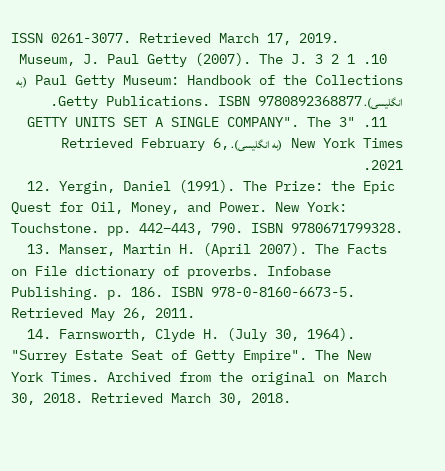ISSN 0261-3077. Retrieved March 17, 2019.
  10. 1 2 3 Museum, J. Paul Getty (2007). The J. Paul Getty Museum: Handbook of the Collections (به انگلیسی). Getty Publications. ISBN 9780892368877.
  11. "3 GETTY UNITS SET A SINGLE COMPANY". The New York Times (به انگلیسی). Retrieved February 6, 2021.
  12. Yergin, Daniel (1991). The Prize: the Epic Quest for Oil, Money, and Power. New York: Touchstone. pp. 442–443, 790. ISBN 9780671799328.
  13. Manser, Martin H. (April 2007). The Facts on File dictionary of proverbs. Infobase Publishing. p. 186. ISBN 978-0-8160-6673-5. Retrieved May 26, 2011.
  14. Farnsworth, Clyde H. (July 30, 1964). "Surrey Estate Seat of Getty Empire". The New York Times. Archived from the original on March 30, 2018. Retrieved March 30, 2018.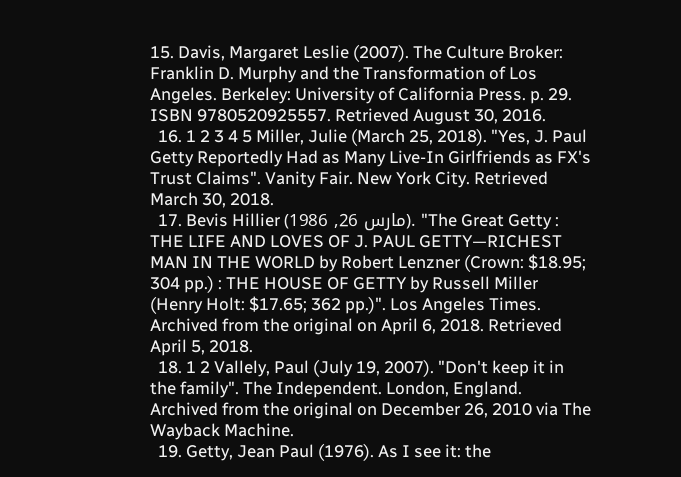15. Davis, Margaret Leslie (2007). The Culture Broker: Franklin D. Murphy and the Transformation of Los Angeles. Berkeley: University of California Press. p. 29. ISBN 9780520925557. Retrieved August 30, 2016.
  16. 1 2 3 4 5 Miller, Julie (March 25, 2018). "Yes, J. Paul Getty Reportedly Had as Many Live-In Girlfriends as FX's Trust Claims". Vanity Fair. New York City. Retrieved March 30, 2018.
  17. Bevis Hillier (مارس 26, 1986). "The Great Getty : THE LIFE AND LOVES OF J. PAUL GETTY—RICHEST MAN IN THE WORLD by Robert Lenzner (Crown: $18.95; 304 pp.) : THE HOUSE OF GETTY by Russell Miller (Henry Holt: $17.65; 362 pp.)". Los Angeles Times. Archived from the original on April 6, 2018. Retrieved April 5, 2018.
  18. 1 2 Vallely, Paul (July 19, 2007). "Don't keep it in the family". The Independent. London, England. Archived from the original on December 26, 2010 via The Wayback Machine.
  19. Getty, Jean Paul (1976). As I see it: the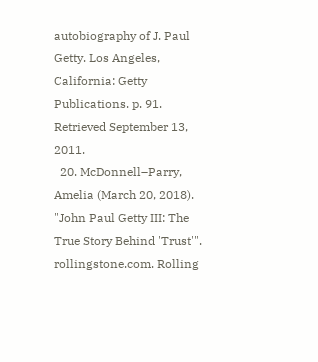autobiography of J. Paul Getty. Los Angeles, California: Getty Publications. p. 91. Retrieved September 13, 2011.
  20. McDonnell–Parry, Amelia (March 20, 2018). "John Paul Getty III: The True Story Behind 'Trust'". rollingstone.com. Rolling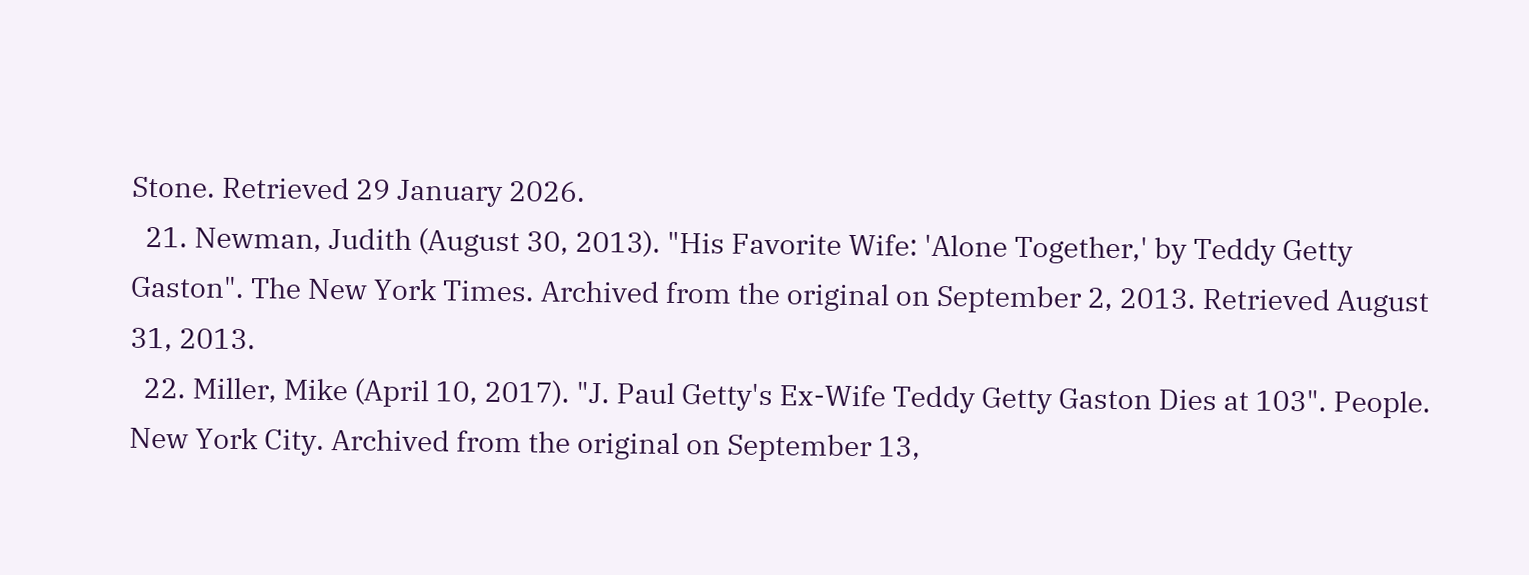Stone. Retrieved 29 January 2026.
  21. Newman, Judith (August 30, 2013). "His Favorite Wife: 'Alone Together,' by Teddy Getty Gaston". The New York Times. Archived from the original on September 2, 2013. Retrieved August 31, 2013.
  22. Miller, Mike (April 10, 2017). "J. Paul Getty's Ex-Wife Teddy Getty Gaston Dies at 103". People. New York City. Archived from the original on September 13,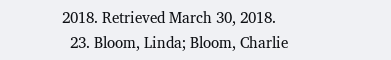2018. Retrieved March 30, 2018.
  23. Bloom, Linda; Bloom, Charlie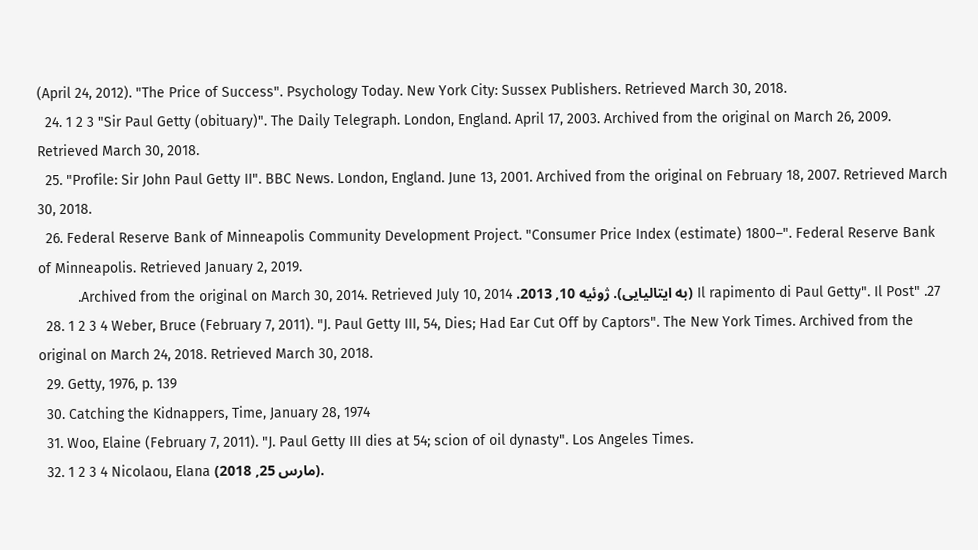(April 24, 2012). "The Price of Success". Psychology Today. New York City: Sussex Publishers. Retrieved March 30, 2018.
  24. 1 2 3 "Sir Paul Getty (obituary)". The Daily Telegraph. London, England. April 17, 2003. Archived from the original on March 26, 2009. Retrieved March 30, 2018.
  25. "Profile: Sir John Paul Getty II". BBC News. London, England. June 13, 2001. Archived from the original on February 18, 2007. Retrieved March 30, 2018.
  26. Federal Reserve Bank of Minneapolis Community Development Project. "Consumer Price Index (estimate) 1800–". Federal Reserve Bank of Minneapolis. Retrieved January 2, 2019.
  27. "Il rapimento di Paul Getty". Il Post (به ایتالیایی). ژوئیه 10, 2013. Archived from the original on March 30, 2014. Retrieved July 10, 2014.
  28. 1 2 3 4 Weber, Bruce (February 7, 2011). "J. Paul Getty III, 54, Dies; Had Ear Cut Off by Captors". The New York Times. Archived from the original on March 24, 2018. Retrieved March 30, 2018.
  29. Getty, 1976, p. 139
  30. Catching the Kidnappers, Time, January 28, 1974
  31. Woo, Elaine (February 7, 2011). "J. Paul Getty III dies at 54; scion of oil dynasty". Los Angeles Times.
  32. 1 2 3 4 Nicolaou, Elana (مارس 25, 2018).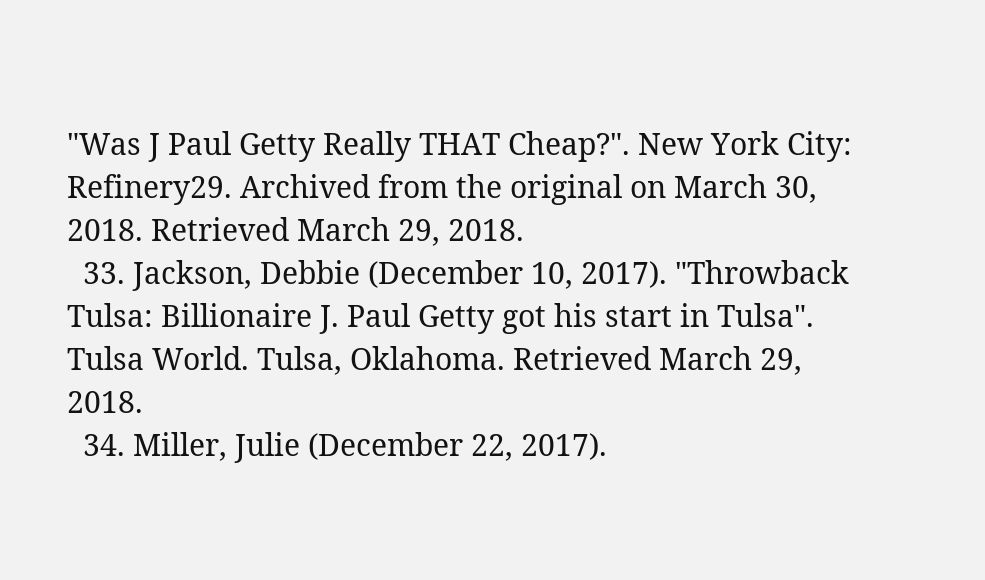"Was J Paul Getty Really THAT Cheap?". New York City: Refinery29. Archived from the original on March 30, 2018. Retrieved March 29, 2018.
  33. Jackson, Debbie (December 10, 2017). "Throwback Tulsa: Billionaire J. Paul Getty got his start in Tulsa". Tulsa World. Tulsa, Oklahoma. Retrieved March 29, 2018.
  34. Miller, Julie (December 22, 2017).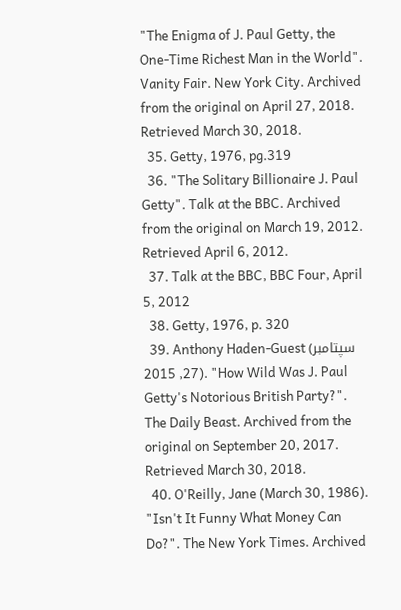"The Enigma of J. Paul Getty, the One-Time Richest Man in the World". Vanity Fair. New York City. Archived from the original on April 27, 2018. Retrieved March 30, 2018.
  35. Getty, 1976, pg.319
  36. "The Solitary Billionaire J. Paul Getty". Talk at the BBC. Archived from the original on March 19, 2012. Retrieved April 6, 2012.
  37. Talk at the BBC, BBC Four, April 5, 2012
  38. Getty, 1976, p. 320
  39. Anthony Haden-Guest (سپتامبر 27, 2015). "How Wild Was J. Paul Getty's Notorious British Party?". The Daily Beast. Archived from the original on September 20, 2017. Retrieved March 30, 2018.
  40. O'Reilly, Jane (March 30, 1986). "Isn't It Funny What Money Can Do?". The New York Times. Archived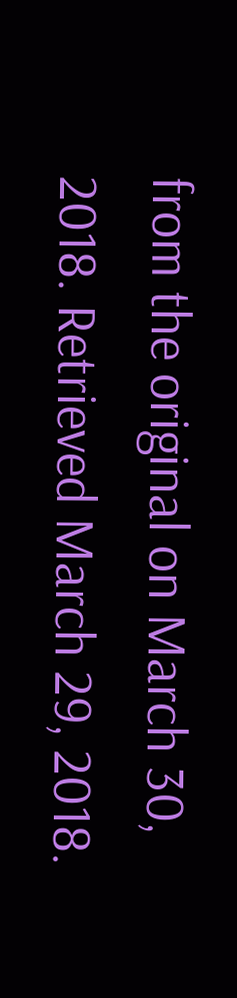from the original on March 30, 2018. Retrieved March 29, 2018.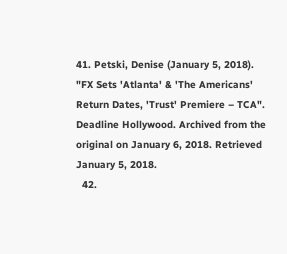41. Petski, Denise (January 5, 2018). "FX Sets 'Atlanta' & 'The Americans' Return Dates, 'Trust' Premiere – TCA". Deadline Hollywood. Archived from the original on January 6, 2018. Retrieved January 5, 2018.
  42.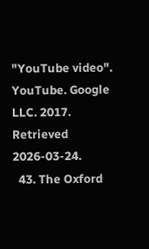"YouTube video". YouTube. Google LLC. 2017. Retrieved 2026-03-24.
  43. The Oxford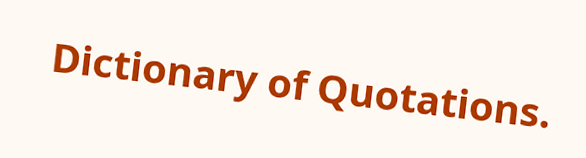Dictionary of Quotations.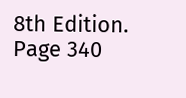8th Edition. Page 340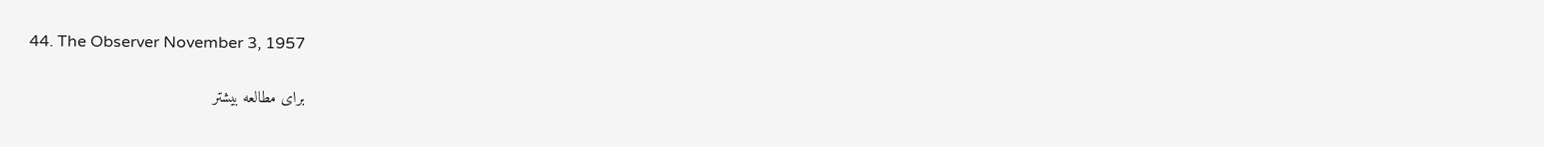44. The Observer November 3, 1957

برای مطالعه بیشتر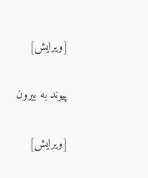[ویرایش]

پیوند به بیرون

[ویرایش]